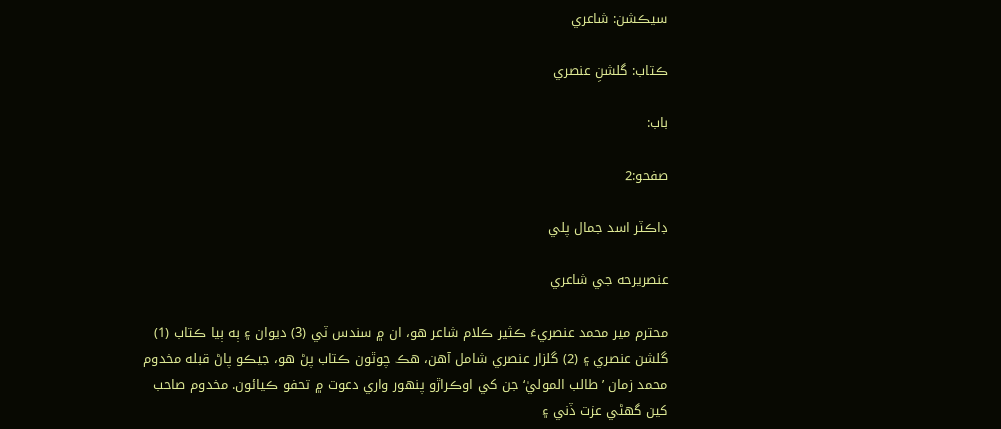سيڪشن: شاعري

ڪتاب: گلشنِ عنصري

باب:

صفحو:2

ڊاڪٽر اسد جمال پلي

عنصريرحه جي شاعري

محترم مير محمد عنصريءَ ڪثير ڪلام شاعر هو، ان ۾ سندس ٽي (3) ديوان ۽ ٻه ٻيا ڪتاب (1) گلشن عنصري ۽ (2) گلزار عنصري شامل آهن، هڪ چوٿون ڪتاب پڻ هو، جيڪو پاڻ قبله مخدوم محمد زمان ’طالب الموليٰ‘ جن کي اوڪراڙو پنھور واري دعوت ۾ تحفو ڪيائون. مخدوم صاحب کين گهڻي عزت ڏني ۽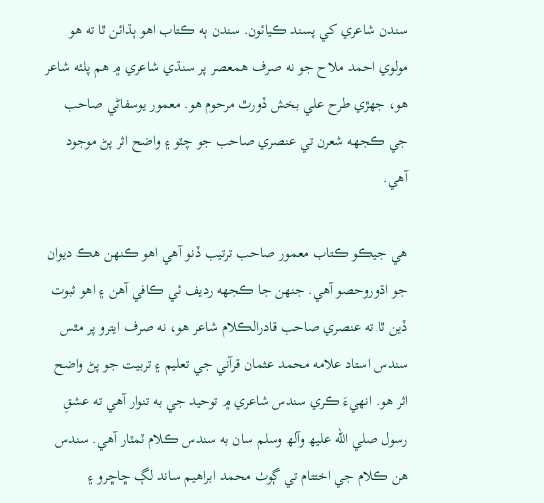سندن شاعري کي پسند ڪيائون. سندن ٻه ڪتاب اهو ٻڌائن ٿا ته هو مولوي احمد ملاح جو نه صرف همعصر پر سنڌي شاعري ۾ هم پلئه شاعر هو، جھڙي طرح علي بخش ڏورٿ مرحوم هو. معمور يوسفاڻي صاحب جي ڪجهه شعرن تي عنصري صاحب جو چٽو ۽ واضح اثر پڻ موجود آهي.

هي جيڪو ڪتاب معمور صاحب ترتيب ڏنو آهي اهو ڪنھن هڪ ديوان جو اڌوروحصو آهي. جنھن جا ڪجهه رديف ئي ڪافي آهن ۽ اهو ثبوت ڏين ٿا ته عنصري صاحب قادرالڪلام شاعر هو، نه صرف ايترو پر مٿس سندس استاد علامه محمد عثمان قرآني جي تعليم ۽ تربيت جو پڻ واضح اثر هو. انھيءَ ڪري سندس شاعري ۾ توحيد جي به تنوار آهي ته عشقِ رسول صلي الله عليھ وآلھ وسلم سان به سندس ڪلام ٽمٽار آهي. سندس هن ڪلام جي اختتام تي ڳوٺ محمد ابراهيم ساند لڳ ڇاڇرو ۽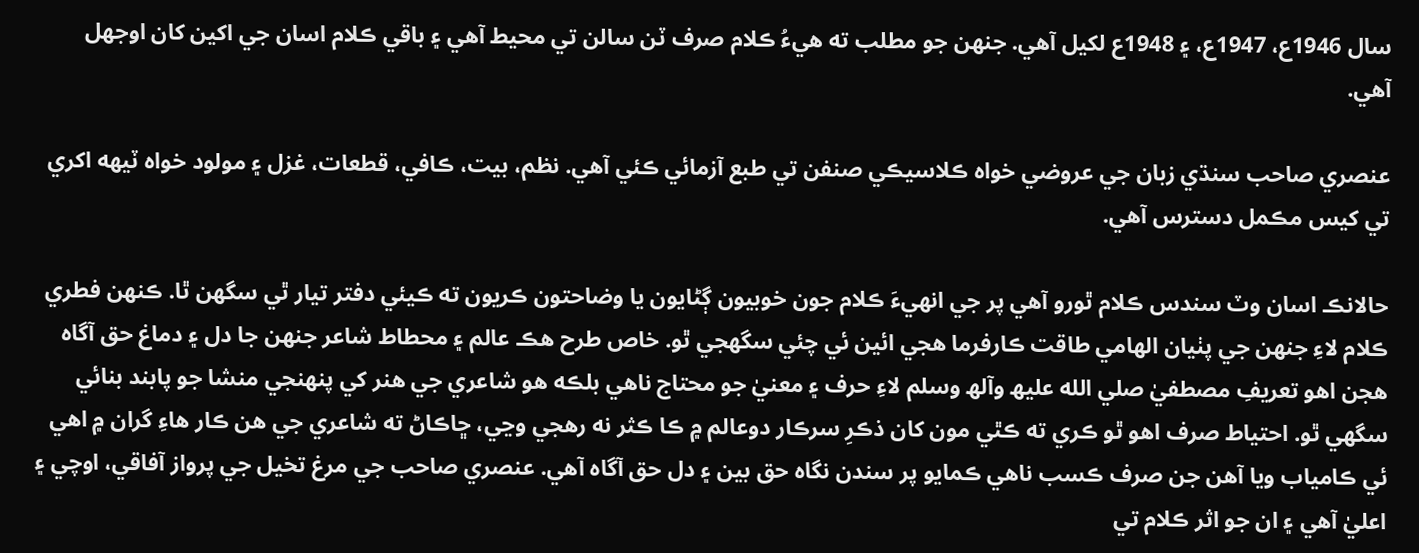سال 1946ع، 1947ع، ۽ 1948ع لکيل آهي. جنھن جو مطلب ته هيءُ ڪلام صرف ٽن سالن تي محيط آهي ۽ باقي ڪلام اسان جي اکين کان اوجهل آهي.

عنصري صاحب سنڌي زبان جي عروضي خواه ڪلاسيڪي صنفن تي طبع آزمائي ڪئي آهي. نظم، بيت، ڪافي، قطعات، غزل ۽ مولود خواه ٽيھه اکري تي کيس مڪمل دسترس آهي.

حالانڪ اسان وٽ سندس ڪلام ٿورو آهي پر جي انھيءَ ڪلام جون خوبيون ڳڻايون يا وضاحتون ڪريون ته ڪيئي دفتر تيار ٿي سگهن ٿا. ڪنھن فطري ڪلام لاءِ جنھن جي پٺيان الھامي طاقت ڪارفرما هجي ائين ئي چئي سگهجي ٿو. خاص طرح هڪ عالم ۽ محطاط شاعر جنھن جا دل ۽ دماغ حق آگاه هجن اهو تعريفِ مصطفيٰ صلي الله عليھ وآلھ وسلم لاءِ حرف ۽ معنيٰ جو محتاج ناهي بلڪه هو شاعري جي هنر کي پنھنجي منشا جو پابند بنائي سگهي ٿو. احتياط صرف اهو ٿو ڪري ته ڪٿي مون کان ذڪرِ سرڪار دوعالم ۾ ڪا ڪثر نه رهجي وڃي، ڇاڪاڻ ته شاعري جي هن ڪار هاءِ گران ۾ اهي ئي ڪامياب ويا آهن جن صرف ڪسب ناهي ڪمايو پر سندن نگاه حق بين ۽ دل حق آگاه آهي. عنصري صاحب جي مرغ تخيل جي پرواز آفاقي، اوچي ۽ اعليٰ آهي ۽ ان جو اثر ڪلام تي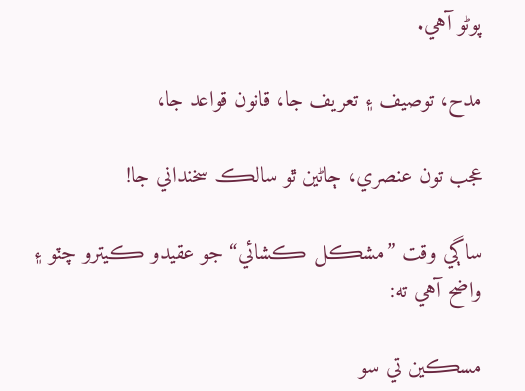پوڻو آهي.

مدح، توصيف ۽ تعريف جا، قانون قواعد جا،

عجب تون عنصري، ڄاڻين ٿو سالڪ سخنداني جا!

ساڳي وقت ”مشڪل ڪشائي“ جو عقيدو ڪيترو چٽو ۽ واضح آهي ته:

مسڪين تي سو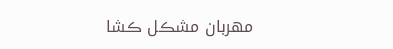مھربان مشڪل ڪشا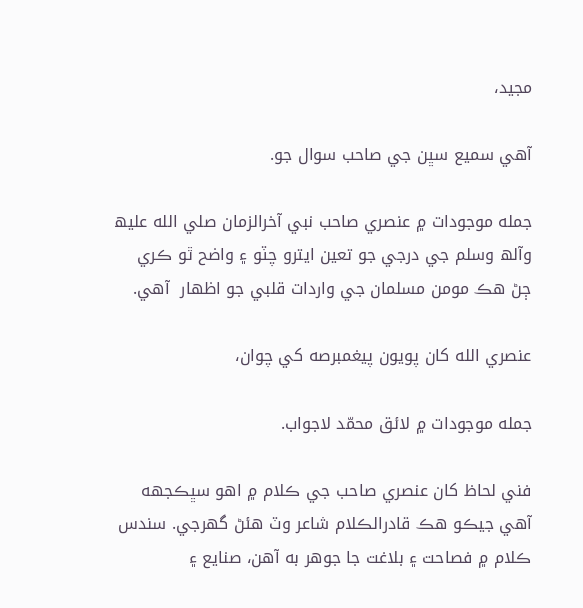مجيد،

آهي سميع سڀن جي صاحب سوال جو.

جمله موجودات ۾ عنصري صاحب نبي آخرالزمان صلي الله عليھ وآلھ وسلم جي درجي جو تعين ايترو چٽو ۽ واضح ٿو ڪري ڄڻ هڪ مومن مسلمان جي واردات قلبي جو اظھار  آهي.

عنصري الله کان پويون پيغمبرصه کي چوان،

جمله موجودات ۾ لائق محمّد لاجواب.

فني لحاظ کان عنصري صاحب جي ڪلام ۾ اهو سڀڪجهه آهي جيڪو هڪ قادرالڪلام شاعر وٽ هئڻ گهرجي. سندس ڪلام ۾ فصاحت ۽ بلاغت جا جوهر به آهن، صنايع ۽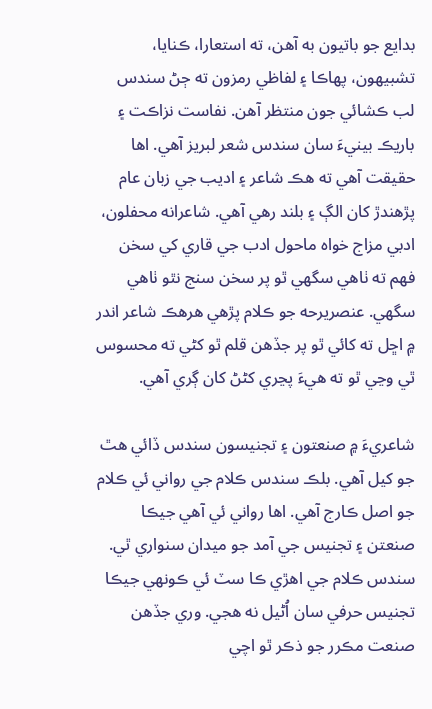بدايع جو باتيون به آهن، ته استعارا، ڪنايا، تشبيھون، پھاڪا ۽ لفاظي رمزون ته ڄڻ سندس لب ڪشائي جون منتظر آهن. نفاست نزاڪت ۽ باريڪ بينيءَ سان سندس شعر لبريز آهي. اها حقيقت آهي ته هڪ شاعر ۽ اديب جي زبان عام پڙهندڙ کان الڳ ۽ بلند رهي آهي. شاعرانه محفلون، ادبي مزاج خواه ماحول ادب جي قاري کي سخن فھم ته ٺاهي سگهي ٿو پر سخن سنج نٿو ٺاهي سگهي. عنصريرحه جو ڪلام پڙهي هرهڪ شاعر اندر ۾ اڇل ته کائي ٿو پر جڏهن قلم ٿو کڻي ته محسوس ٿي وڃي ٿو ته هيءَ پڃري کڻڻ کان ڳري آهي.

شاعريءَ ۾ صنعتون ۽ تجنيسون سندس ڏائي هٿ جو کيل آهي. بلڪ سندس ڪلام جي رواني ئي ڪلام جو اصل ڪارج آهي. اها رواني ئي آهي جيڪا صنعتن ۽ تجنيس جي آمد جو ميدان سنواري ٿي. سندس ڪلام جي اهڙي ڪا سٽ ئي ڪونھي جيڪا تجنيس حرفي سان اُڻيل نه هجي. وري جڏهن صنعت مڪرر جو ذڪر ٿو اچي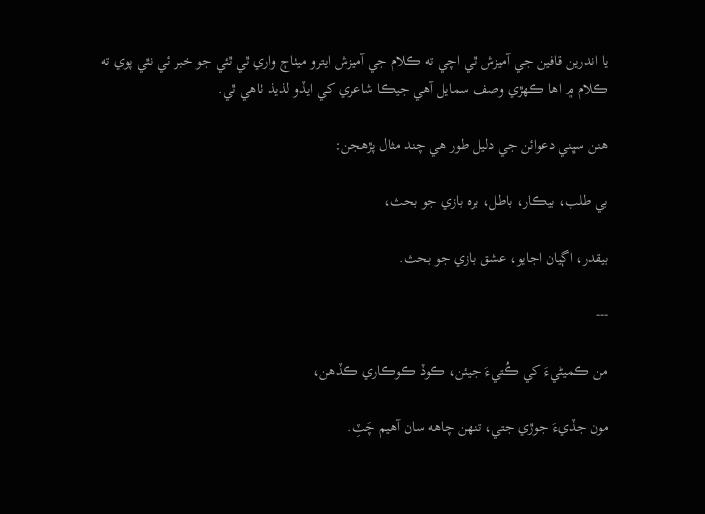يا اندرين قافين جي آميزش ٿي اچي ته ڪلام جي آميزش ايترو ميٺاڄ واري ٿي ٿئي جو خبر ئي نٿي پوي ته ڪلام ۾ اها ڪھڙي وصف سمايل آهي جيڪا شاعري کي ايڏو لذيذ ٺاهي ٿي.

هنن سڀني دعوائن جي دليل طور هي چند مثال پڙهجن:

بي طلب، بيڪار، باطل، بره بازي جو بحث،

بيقدر، اڳيان اجايو، عشق بازي جو بحث.

---

من ڪميڻيءَ کي ڪُتيءَ جيئن، ڪوڏ ڪوڪاري ڪڏهن،

مون جڏيءَ جوڙي جتي، تنھن چاهه سان آهيم چَٽِ.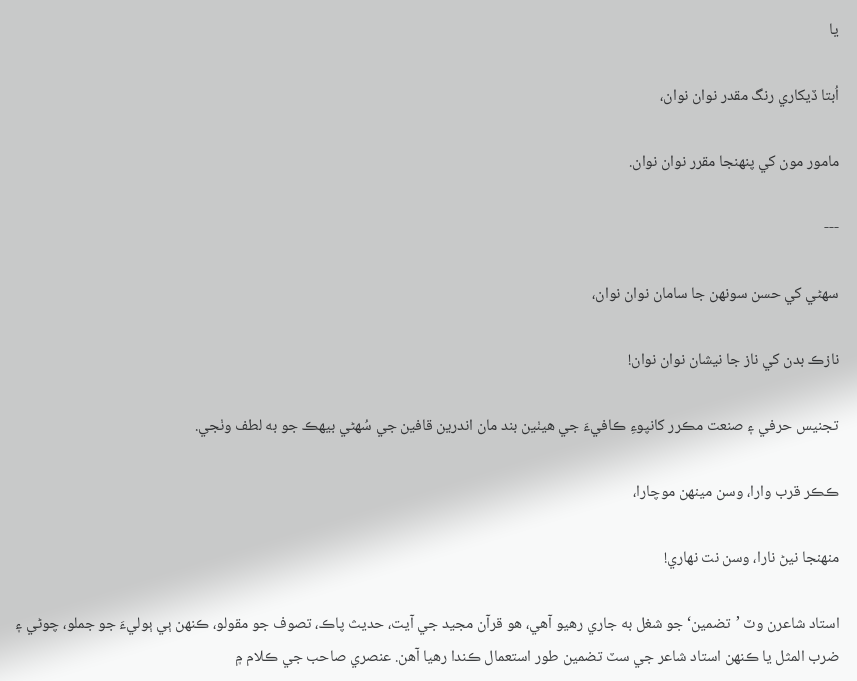يا

اُبتا ڏيکاري رنگ مقدر نوان نوان،

مامور مون کي پنھنجا مقرر نوان نوان.

---

سھڻي کي حسن سونھن جا سامان نوان نوان،

نازڪ بدن کي ناز جا نيشان نوان نوان!

تجنيس حرفي ۽ صنعت مڪرر کانپوءِ ڪافيءَ جي هيٺين بند مان اندرين قافين جي سُھڻي بيھڪ جو به لطف وٺجي.

ڪڪر قرب وارا، وسن مينھن موچارا،

منھنجا نيڻ نارا، وسن نت نھاري!

استاد شاعرن وٽ ’تضمين‘ جو شغل به جاري رهيو آهي، هو قرآن مجيد جي آيت، حديث پاڪ، تصوف جو مقولو، ڪنھن ٻي ٻوليءَ جو جملو، چوڻي ۽ ضرب المثل يا ڪنھن استاد شاعر جي سٽ تضمين طور استعمال ڪندا رهيا آهن. عنصري صاحب جي ڪلام ۾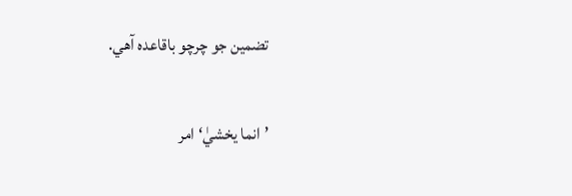تضمين جو چرچو باقاعده آهي.

’انما يخشيٰ‘ امر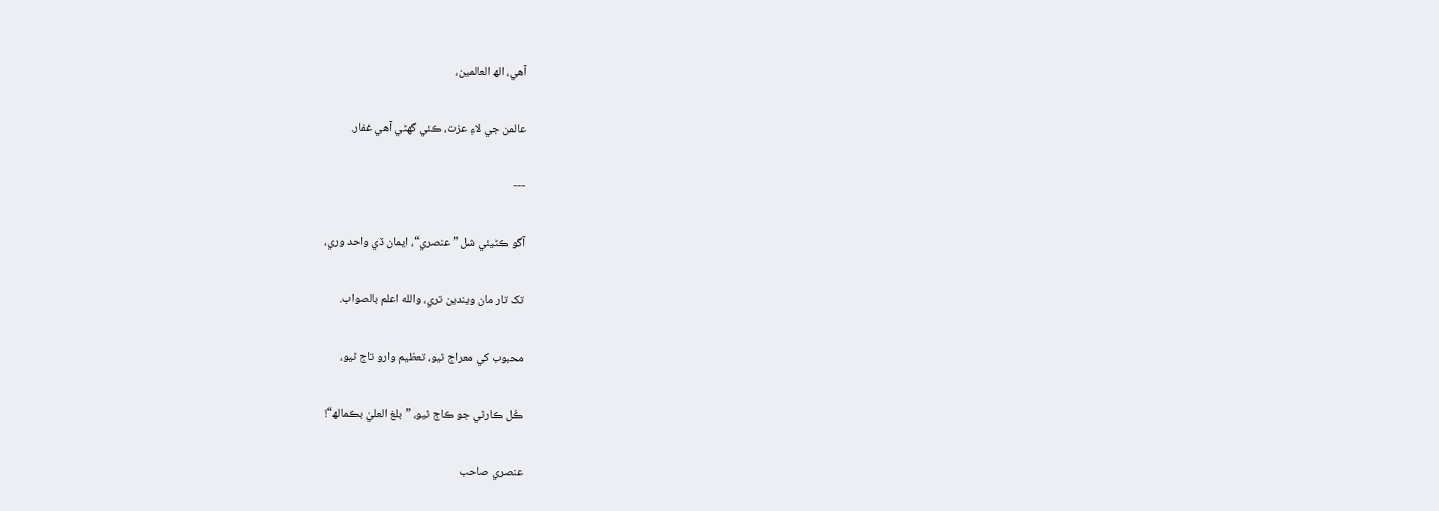آهي، الھ العالمين،

عالمن جي لاءِ عزت، ڪئي گهڻي آهي غفار.

---

آگو ڪڻيئي شل ”عنصري“، ايمان ڏي واحد وري،

تک تار مان ويندين تري، والله اعلم بالصواب.

محبوب کي معراج ٿيو، تعظيم وارو تاج ٿيو،

ڪُل ڪارڻي جو ڪاڄ ٿيو، ”بلغ العليٰ بڪمالھ“!

عنصري صاحب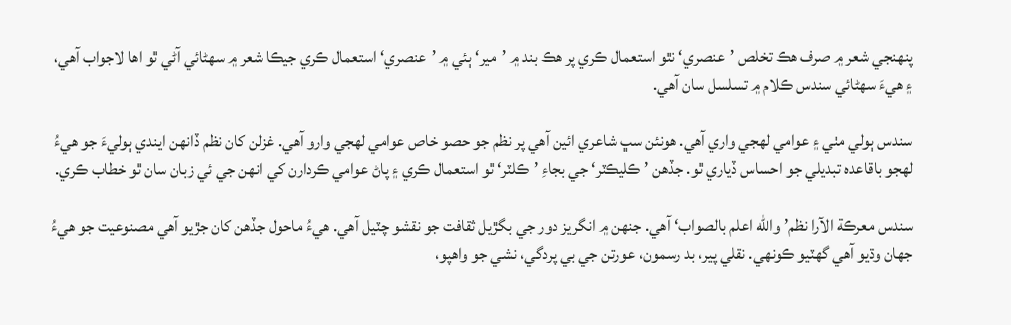پنھنجي شعر ۾ صرف هڪ تخلص ’عنصري‘ نٿو استعمال ڪري پر هڪ بند ۾ ’مير‘ ٻئي ۾ ’عنصري‘ استعمال ڪري جيڪا شعر ۾ سھڻائي آڻي ٿو اها لاجواب آهي، ۽ هيءَ سھڻائي سندس ڪلام ۾ تسلسل سان آهي.

سندس ٻولي مٺي ۽ عوامي لھجي واري آهي. هونئن سڀ شاعري ائين آهي پر نظم جو حصو خاص عوامي لھجي وارو آهي. غزلن کان نظم ڏانھن ايندي ٻوليءَ جو هيءُ لھجو باقاعده تبديلي جو احساس ڏياري ٿو. جڏهن ’ڪليڪٽر‘ جي بجاءِ ’ڪلٽر‘ ٿو استعمال ڪري ۽ پاڻ عوامي ڪردارن کي انھن جي ئي زبان سان ٿو خطاب ڪري.

سندس معرڪة الآرا نظم’والله اعلم بالصواب‘ آهي. جنھن ۾ انگريز دور جي بگڙيل ثقافت جو نقشو چٽيل آهي. هيءُ ماحول جڏهن کان جڙيو آهي مصنوعيت جو هيءُ جھان وڌيو آهي گهٽيو ڪونھي. نقلي پير، بد رسمون، عورتن جي بي پردگي، نشي جو واهپو،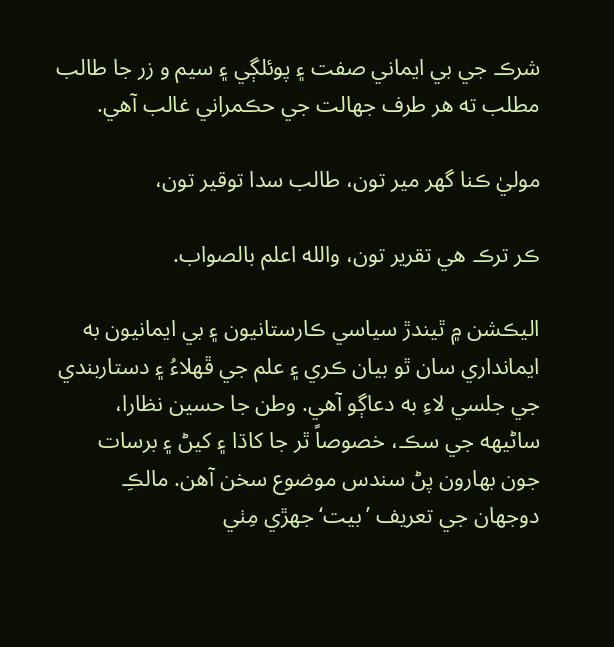شرڪ جي بي ايماني صفت ۽ پوئلڳي ۽ سيم و زر جا طالب مطلب ته هر طرف جھالت جي حڪمراني غالب آهي.

موليٰ ڪنا گهر مير تون، طالب سدا توقير تون،

ڪر ترڪ هي تقرير تون، والله اعلم بالصواب.

اليڪشن ۾ ٿيندڙ سياسي ڪارستانيون ۽ بي ايمانيون به ايمانداري سان ٿو بيان ڪري ۽ علم جي ڦھلاءُ ۽ دستاربندي جي جلسي لاءِ به دعاڳو آهي. وطن جا حسين نظارا، ساڻيھه جي سڪ، خصوصاً ٿر جا کاڌا ۽ کيڻ ۽ برسات جون بھارون پڻ سندس موضوع سخن آهن. مالڪِ دوجھان جي تعريف ’بيت‘ جھڙي مِٺي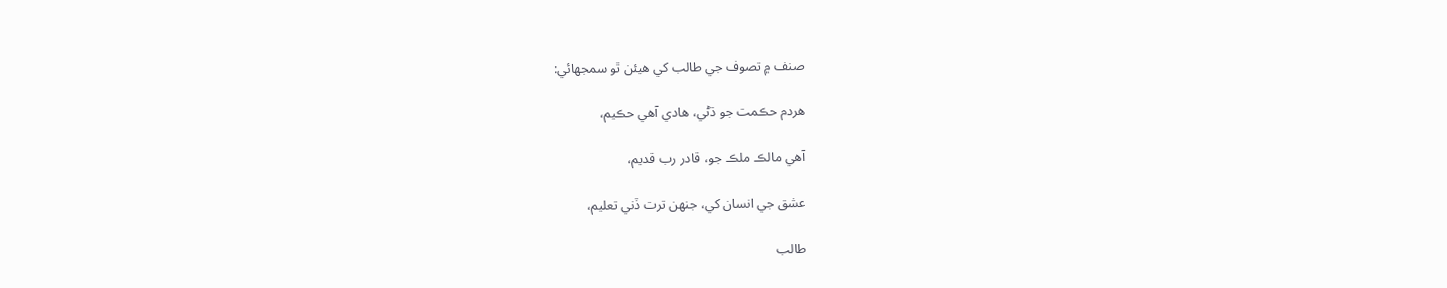صنف ۾ تصوف جي طالب کي هيئن ٿو سمجهائي:

هردم حڪمت جو ڌڻي، هادي آهي حڪيم،

آهي مالڪ ملڪ جو، قادر رب قديم،

عشق جي انسان کي، جنھن ترت ڏني تعليم،

طالب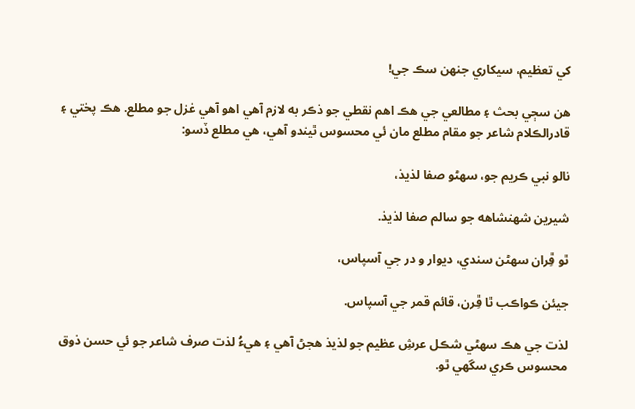کي تعظيم، سيکاري جنھن سڪ جي!

هن سڄي بحث ۽ مطالعي جي هڪ اهم نقطي جو ذڪر به لازم آهي اهو آهي غزل جو مطلع. هڪ پختي ۽ قادرالڪلام شاعر جو مقام مطلع مان ئي محسوس ٿيندو آهي، هي مطلع ڏسو:

نالو نبي ڪريم جو، سھڻو صفا لذيذ،

شيرين شھنشاهه جو سالم صفا لذيذ.

ٿو ڦِران سھڻن سندي، ديوار و در جي آسپاس،

جيئن ڪواڪب ٿا ڦِرن، قائم قمر جي آسپاس.

لذت جي هڪ سھڻي شڪل عرشِ عظيم جو لذيذ هجڻ آهي ۽ هيءُ لذت صرف شاعر جو ئي حسن ذوق محسوس ڪري سگهي ٿو.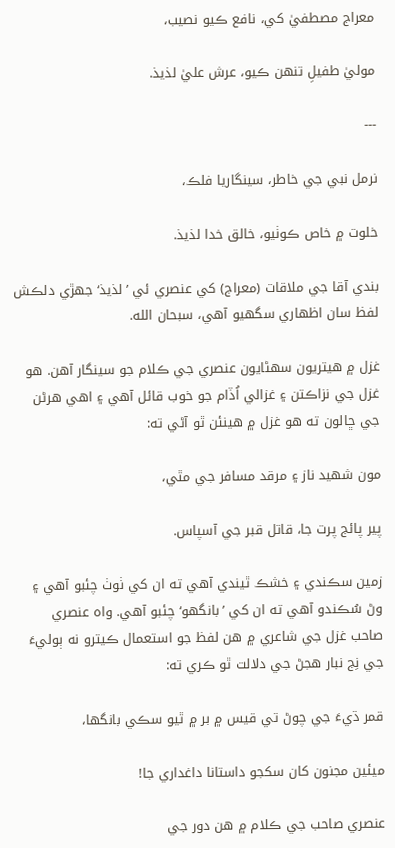معراج مصطفيٰ کي، نافع ڪيو نصيب،

موليٰ طفيلِ تنھن ڪيو، عرش عليٰ لذيذ.

---

نرمل نبي جي خاطر، سينگاريا فلڪ،

خلوت ۾ خاص ڪوٺيو، خالق خدا لذيذ.

بندي آقا جي ملاقات (معراج) کي عنصري ئي ’لذيذ‘ جھڙي دلڪش لفظ سان اظھاري سگهيو آهي، سبحان الله.

غزل ۾ هيتريون سھڻايون عنصري جي ڪلام جو سينگار آهن. هو غزل جي نزاڪتن ۽ غزالي اُڏام جو خوب قائل آهي ۽ اهي هرڻن جي ڇالون ته هو غزل ۾ هينئن ٿو آڻي ته:

مون شھيد ناز ۽ مرقد مسافر جي مٿي،

پير پائج پرت جا، قاتل قبر جي آسپاس.

زمين سڪندي ۽ خشڪ ٿيندي آهي ته ان کي ٺوٺ چئبو آهي ۽ وڻ سُڪندو آهي ته ان کي ’بانگهو‘ چئبو آهي. واه عنصري صاحب غزل جي شاعري ۾ هن لفظ جو استعمال ڪيترو نه ٻوليءَ جي نِج نبار هجڻ جي دلالت ٿو ڪري ته:

قمر ڌيءَ جي چوڻ تي قيس ۾ بر ۾ ٿيو سڪي بانگها،

ميئين مجنون کان سکجو داستانا داغداري جا!

عنصري صاحب جي ڪلام ۾ هن دور جي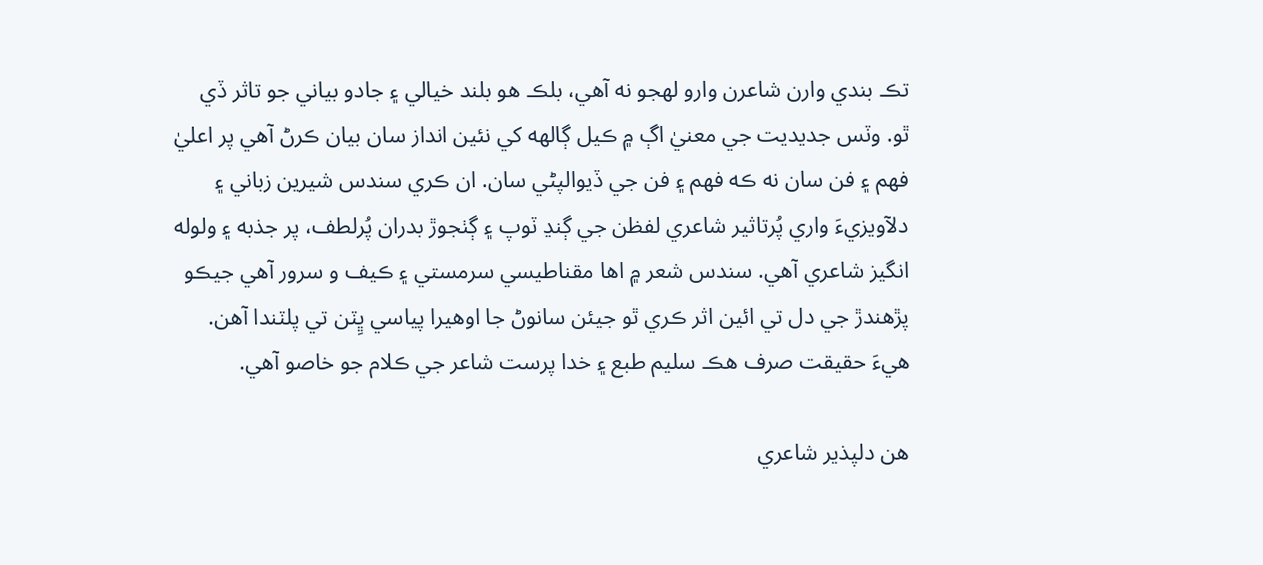تڪ بندي وارن شاعرن وارو لھجو نه آهي، بلڪ هو بلند خيالي ۽ جادو بياني جو تاثر ڏي ٿو. وٽس جديديت جي معنيٰ اڳ ۾ ڪيل ڳالھه کي نئين انداز سان بيان ڪرڻ آهي پر اعليٰ فھم ۽ فن سان نه ڪه فھم ۽ فن جي ڏيوالپڻي سان. ان ڪري سندس شيرين زباني ۽ دلآويزيءَ واري پُرتاثير شاعري لفظن جي ڳنڍ ٽوپ ۽ ڳٺجوڙ بدران پُرلطف، پر جذبه ۽ ولوله انگيز شاعري آهي. سندس شعر ۾ اها مقناطيسي سرمستي ۽ ڪيف و سرور آهي جيڪو پڙهندڙ جي دل تي ائين اثر ڪري ٿو جيئن سانوڻ جا اوهيرا پياسي ڀِٽن تي پلٽندا آهن. هيءَ حقيقت صرف هڪ سليم طبع ۽ خدا پرست شاعر جي ڪلام جو خاصو آهي.

هن دلپذير شاعري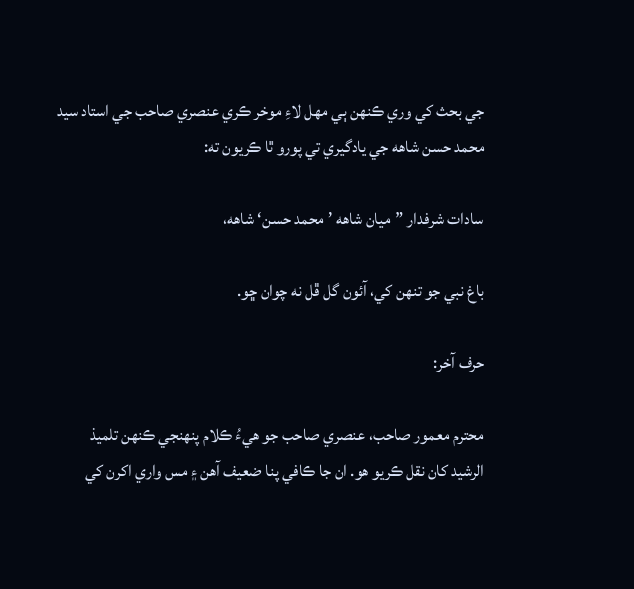جي بحث کي وري ڪنھن ٻي مھل لاءِ موخر ڪري عنصري صاحب جي استاد سيد محمد حسن شاهه جي يادگيري تي پورو ٿا ڪريون ته:

سادات شرفدار ”ميان شاهه ’محمد حسن‘ شاهه،

باغ نبي جو تنھن کي، آئون گل ڦل نه چوان ڇو.

حرف آخر:

محترم معمور صاحب، عنصري صاحب جو هيءُ ڪلام پنھنجي ڪنھن تلميذ الرشيد کان نقل ڪريو هو. ان جا ڪافي پنا ضعيف آهن ۽ مس واري اکرن کي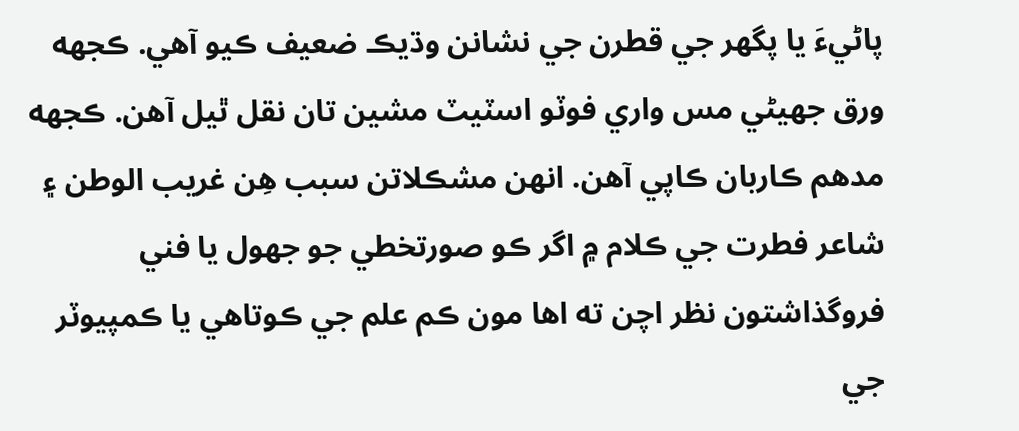پاڻيءَ يا پگهر جي قطرن جي نشانن وڌيڪ ضعيف ڪيو آهي. ڪجهه ورق جهيڻي مس واري فوٽو اسٽيٽ مشين تان نقل ٿيل آهن. ڪجهه مدهم ڪاربان ڪاپي آهن. انھن مشڪلاتن سبب هِن غريب الوطن ۽ شاعر فطرت جي ڪلام ۾ اگر ڪو صورتخطي جو جهول يا فني فروگذاشتون نظر اچن ته اها مون ڪم علم جي ڪوتاهي يا ڪمپيوٽر جي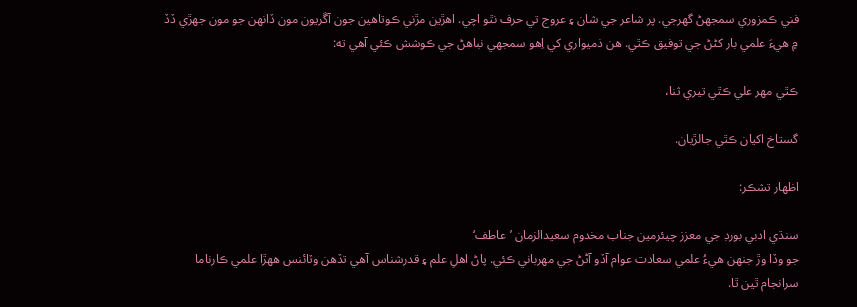فني ڪمزوري سمجهڻ گهرجي. پر شاعر جي شان ۽ عروج تي حرف نٿو اچي. اهڙين مڙني ڪوتاهين جون آڱريون مون ڏانھن جو مون جھڙي ڏڏ ۾ هيءَ علمي بار کڻڻ جي توفيق ڪٿي. هن ذميواري کي اِهو سمجهي نباهڻ جي ڪوشش ڪئي آهي ته:

ڪٿي مھر علي ڪٿي تيري ثنا،

گستاخ اکيان ڪٿي جالڙيان.

اظھار تشڪر:

سنڌي ادبي بورڊ جي معزز چيئرمين جناب مخدوم سعيدالزمان ’عاطف‘
جو وڏا وڙ جنھن هيءُ علمي سعادت عوام آڏو آڻڻ جي مھرباني ڪئي. پاڻ اهلِ علم ۽ قدرشناس آهي تڏهن وٽائنس هھڙا علمي ڪارناما سرانجام ٿين ٿا.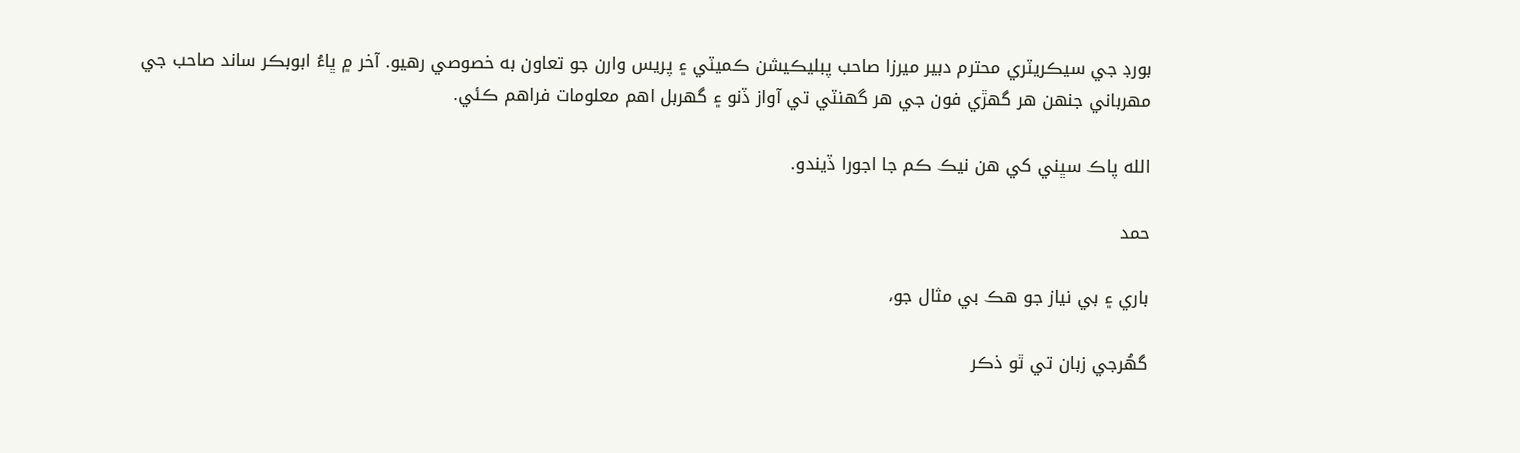بورڊ جي سيڪريٽري محترم دبير ميرزا صاحب پبليڪيشن ڪميٽي ۽ پريس وارن جو تعاون به خصوصي رهيو. آخر ۾ ڀاءُ ابوبڪر ساند صاحب جي مھرباني جنھن هر گهڙي فون جي هر گهنٽي تي آواز ڏنو ۽ گهربل اهم معلومات فراهم ڪئي.

الله پاڪ سڀني کي هن نيڪ ڪم جا اجورا ڏيندو.

حمد

باري ۽ بي نياز جو هڪ بي مثال جو،

گهُرجي زبان تي ٿو ذڪر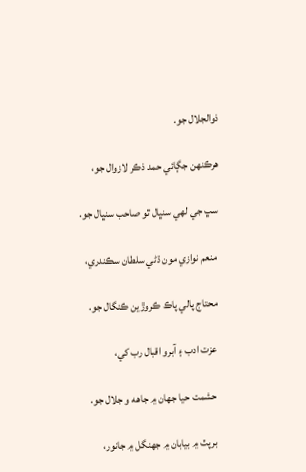ذوالجلال جو.

هرڪنھن جڳائي حمد ذڪر لازوال جو،

سڀ جي لهي سنڀال ٿو صاحب سنڀال جو.

منعم نوازي مون ڌڻي سلطان سڪندري،

محتاج پالي پاڪ ڪروڙين ڪنگال جو.

عزت ادب ۽ آبرو اقبال رب کي،

حشمت حيا جهان ۾ جاهه و جلال جو.

برپٽ ۾ بيابان ۾ جهنگل ۾ جانور،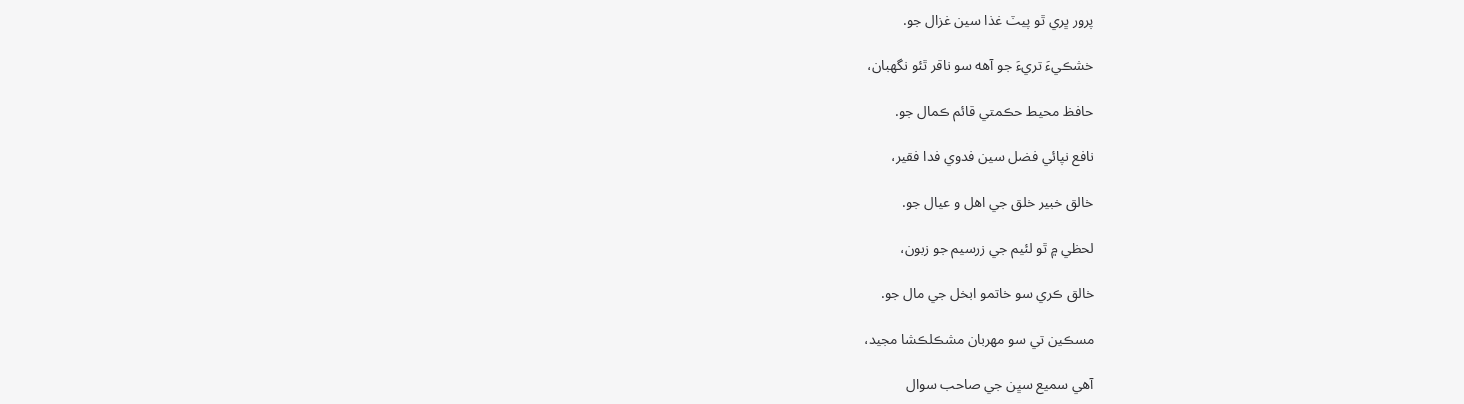پرور ڀري ٿو پيٽ غذا سين غزال جو.

خشڪيءَ تريءَ جو آهه سو ناقر ٿئو نگهبان،

حافظ محيط حڪمتي قائم ڪمال جو.

نافع نپائي فضل سين فدوي فدا فقير،

خالق خبير خلق جي اهل و عيال جو.

لحظي ۾ ٿو لئيم جي زرسيم جو زبون،

خالق ڪري سو خاتمو ابخل جي مال جو.

مسڪين تي سو مهربان مشڪلڪشا مجيد،

آهي سميع سڀن جي صاحب سوال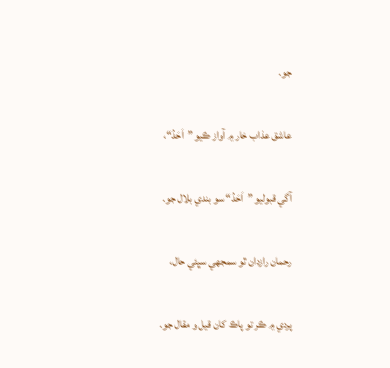جو.

عاشق عذاب خار ۾ آواز ڪيو ”اَحَدُ“،

آگي قبوليو ”اَحَدُ“ سو بندي بلال جو.

رحمان رازدان ٿو سمجهي سڀئي حال،

پردي ۾ ڪر تو پاڪ کان قيل و مقال جو.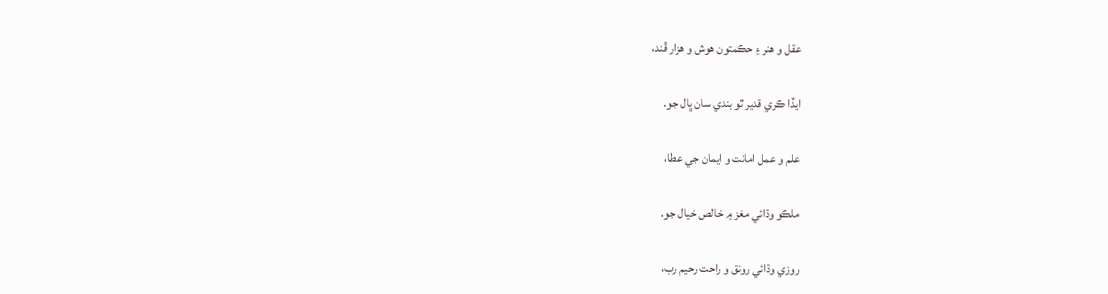عقل و هنر ۽ حڪمتون هوش و هزار ڦند،

ايڏا ڪري قدير ٿو بندي سان ڀال جو.

علم و عمل امانت و ايمان جي عطا،

ملڪو وڌائي مغز ۾ خالص خيال جو.

روزي وڌائي رونق و راحت رحيم رب،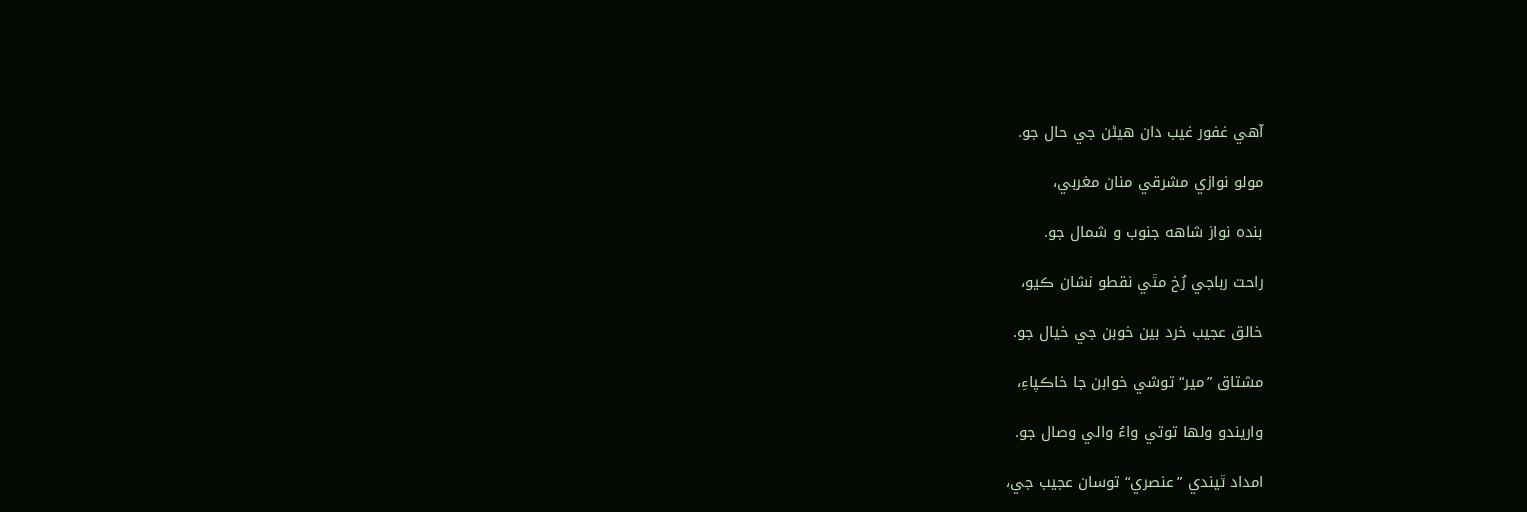آهي غفور غيب دان هيڻن جي حال جو.

مولو نوازي مشرقي منان مغربي،

بنده نواز شاهه جنوب و شمال جو.

راحت رباجي رُخ مٿي نقطو نشان ڪيو،

خالق عجيب خرد بين خوبن جي خيال جو.

مشتاق ”مير“ توشي خوابن جا خاڪپاءِ،

واريندو ولها توتي واءُ والي وصال جو.

امداد ٿيندي ”عنصري“ توسان عجيب جي،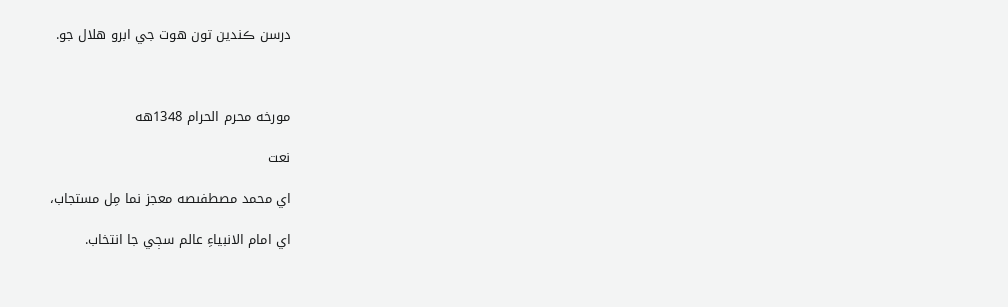درسن ڪندين تون هوت جي ابرو هلال جو.



مورخه محرم الحرام 1348هه

نعت

اي محمد مصطفىصه معجز نما مِل مستجاب،

اي امام الانبياءِ عالم سڄي جا انتخاب.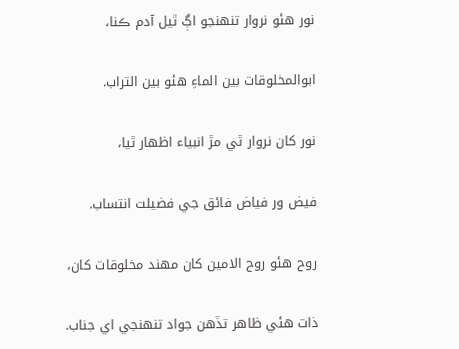نور هئو نروار تنهنجو اڳ ٿيل آدم ڪنا،

ابوالمخلوقات بين الماءِ هئو بين التراب.

نور کان نروار ٿي مڙ انبياء اظهار ٿيا،

فيض ور فياض فائق جي فضيلت انتساب.

روح هئو روح الامين کان مهند مخلوقات کان،

ذات هئي ظاهر تڏهن جواد تنهنجي اي جناب.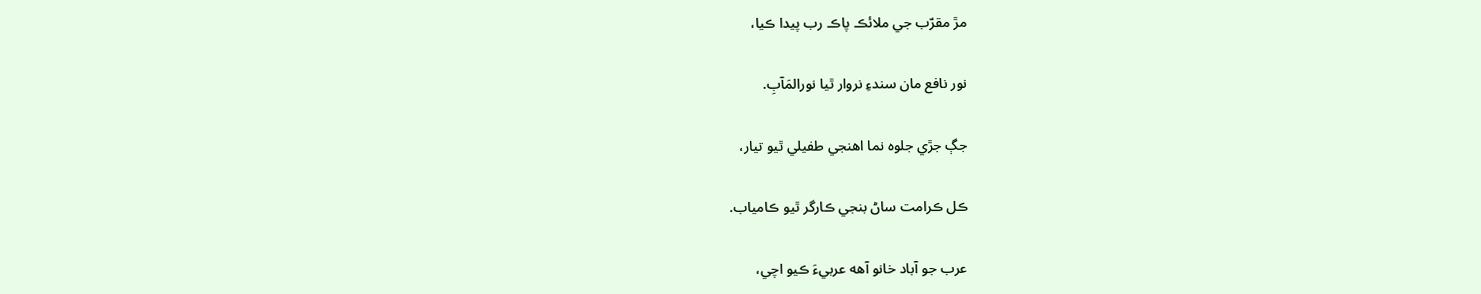مڙ مقرّب جي ملائڪ پاڪ رب پيدا ڪيا،

نور نافع مان سندءِ نروار ٿيا نورالمَآبِ.

جڳ جڙي جلوه نما اهنجي طفيلي ٿيو تيار،

ڪل ڪرامت ساڻ بنجي ڪارگر ٿيو ڪامياب.

عرب جو آباد خانو آهه عربيءَ ڪيو اچي،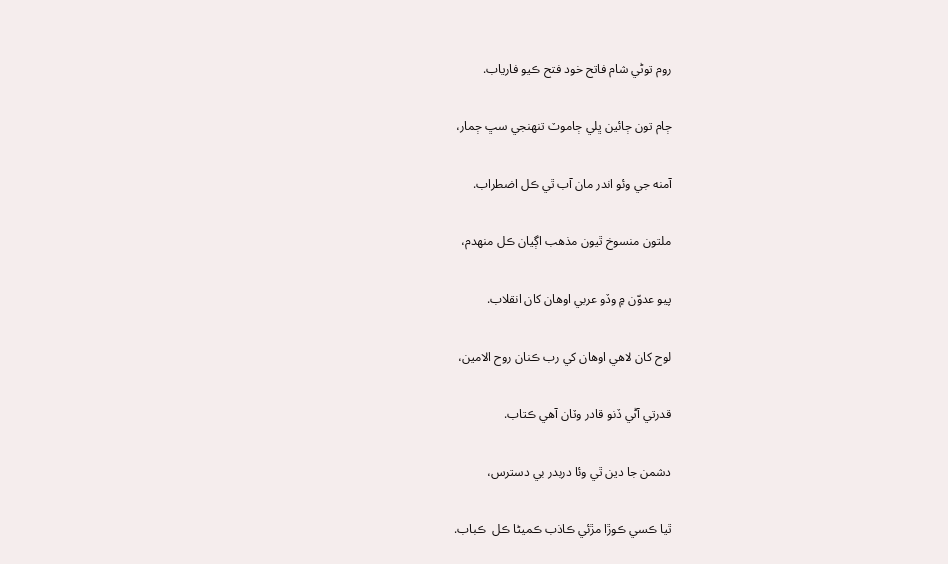روم توڻي شام فاتح خود فتح ڪيو فارياب.

ڄام تون ڄائين ڀلي ڄاموٽ تنهنجي سڀ ڄمار،

آمنه جي وئو اندر مان آب ٿي ڪل اضطراب.

ملتون منسوخ ٿيون مذهب اڳيان ڪل منهدم،

پيو عدوّن ۾ وڏو عربي اوهان کان انقلاب.

لوح کان لاهي اوهان کي رب ڪنان روح الامين،

قدرتي آڻي ڏنو قادر وٽان آهي ڪتاب.

دشمن جا دين ٿي وئا دربدر بي دسترس،

ٿيا ڪسي ڪوڙا مڙئي ڪاذب ڪميڻا ڪل  ڪباب.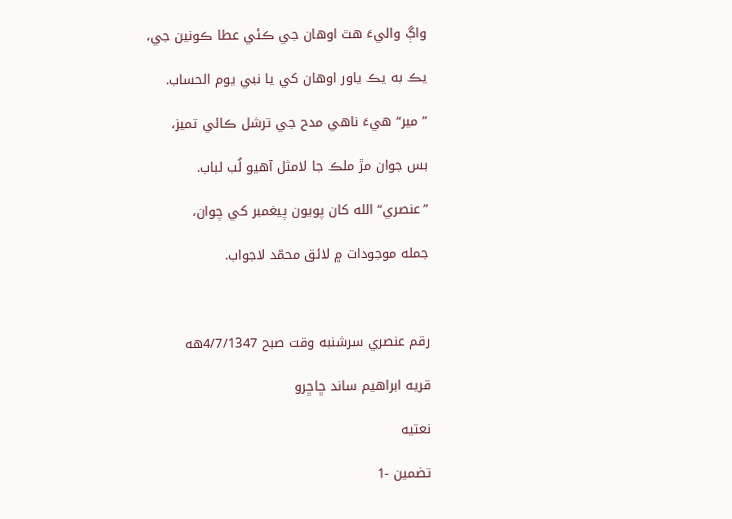واڳ واليءَ هٿ اوهان جي ڪئي عطا ڪونين جي،

يڪ به يڪ ياور اوهان کي يا نبي يوم الحساب.

”مير“ هيءَ ناهي مدح جي ترشل ڪائي تميز،

بس جوان مڙ ملڪ جا لامثل آهيو لُب لباب.

”عنصري“ الله کان پويون پيغمبر کي چوان،

جمله موجودات ۾ لائق محمّد لاجواب.



رقم عنصري سرشنبه وقت صبح 4/7/1347هه

قريه ابراهيم ساند ڇاڇرو

نعتيه

تضمين -1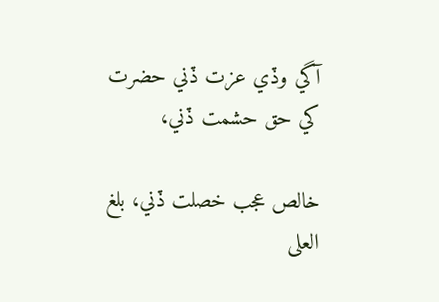آگي وڏي عزت ڏني حضرت کي حق حشمت ڏني،

خالص عجب خصلت ڏني، بلغ العلى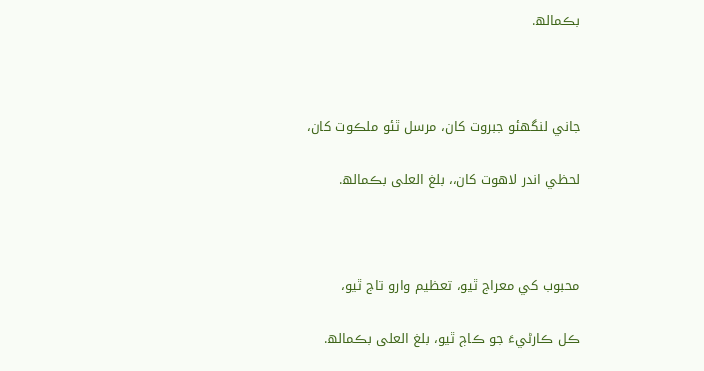بڪمالھ.



جاني لنگهئو جبروت کان، مرسل ٿئو ملڪوت کان،

لحظي اندر لاهوت کان،، بلغ العلى بڪمالھ.



محبوب کي معراج ٿيو، تعظيم وارو تاج ٿيو،

ڪل ڪارڻيءَ جو ڪاڄ ٿيو، بلغ العلى بڪمالھ.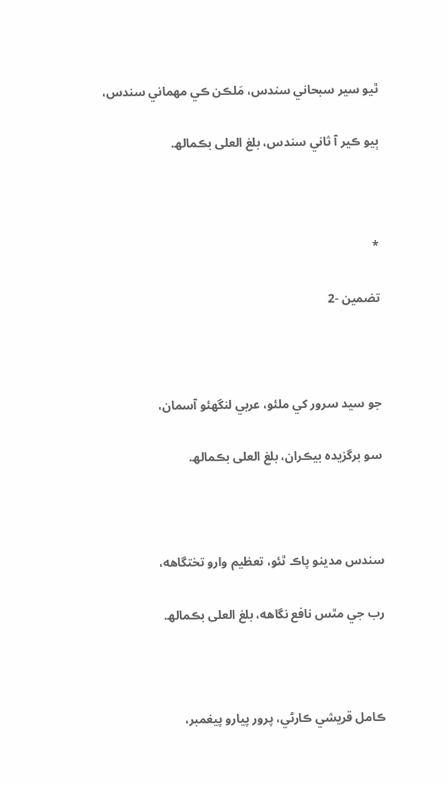ٿيو سير سبحاني سندس، مَلڪن ڪي مهماني سندس،

ٻيو ڪير آ ثاني سندس، بلغ العلى بڪمالھ.



*

تضمين -2



جو سيد سرور کي ملئو، عربي لنگهئو آسمان،

سو برگزيده بيڪران، بلغ العلى بڪمالھ.



سندس مدينو پاڪ ٿئو، تعظيم وارو تختگاهه،

رب جي مٿس نافع نگاهه، بلغ العلى بڪمالھ.



ڪامل قريشي ڪارڻي، پرور پيارو پيغمبر،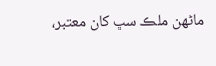ماڻھن ملڪ سڀ کان معتبر،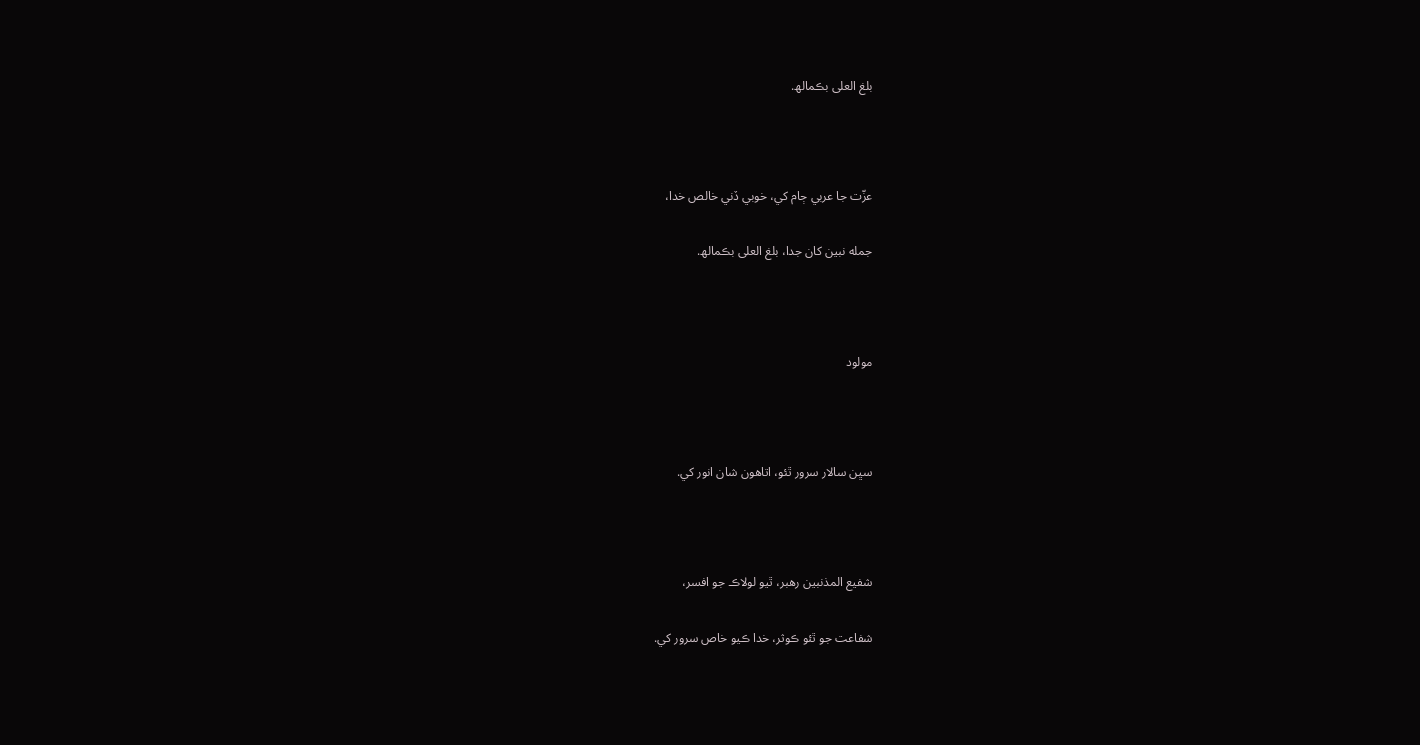بلغ العلى بڪمالھ.



عزّت جا عربي ڄام کي، خوبي ڏني خالص خدا،

جمله نبين کان جدا، بلغ العلى بڪمالھ.



مولود



سڀن سالار سرور ٿئو، اتاهون شان انور کي.



شفيع المذنبين رهبر، ٿيو لولاڪ جو افسر،

شفاعت جو ٿئو ڪوثر، خدا ڪيو خاص سرور کي.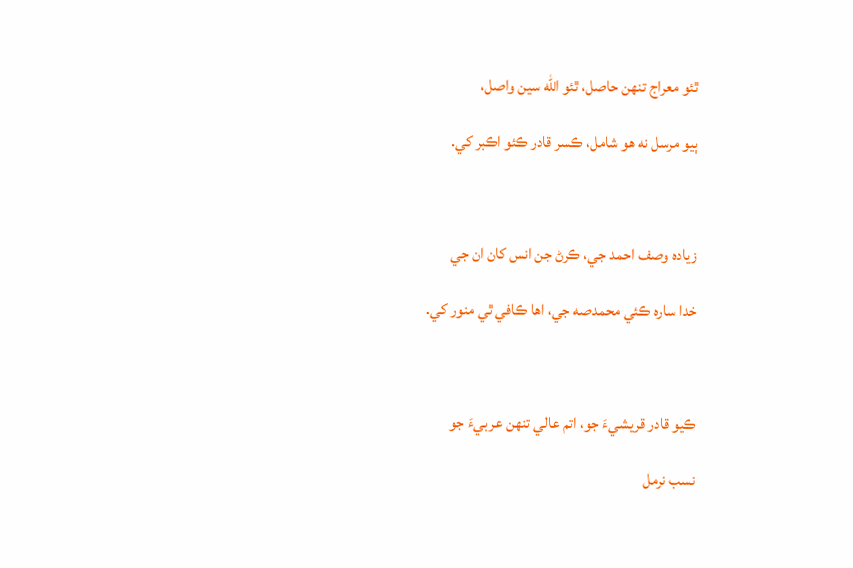ٿئو معراج تنهن حاصل، ٿئو الله سين واصل،

ٻيو مرسل نه هو شامل، ڪسر قادر ڪئو اڪبر کي.



زياده وصف احمد جي، ڪرڻ جن انس کان ان جي

خدا ساره ڪئي محمدصه جي، اها ڪافي ٿي منور کي.



ڪيو قادر قريشيءَ جو، اتم عالي تنهن عربيءَ جو

نسب نرمل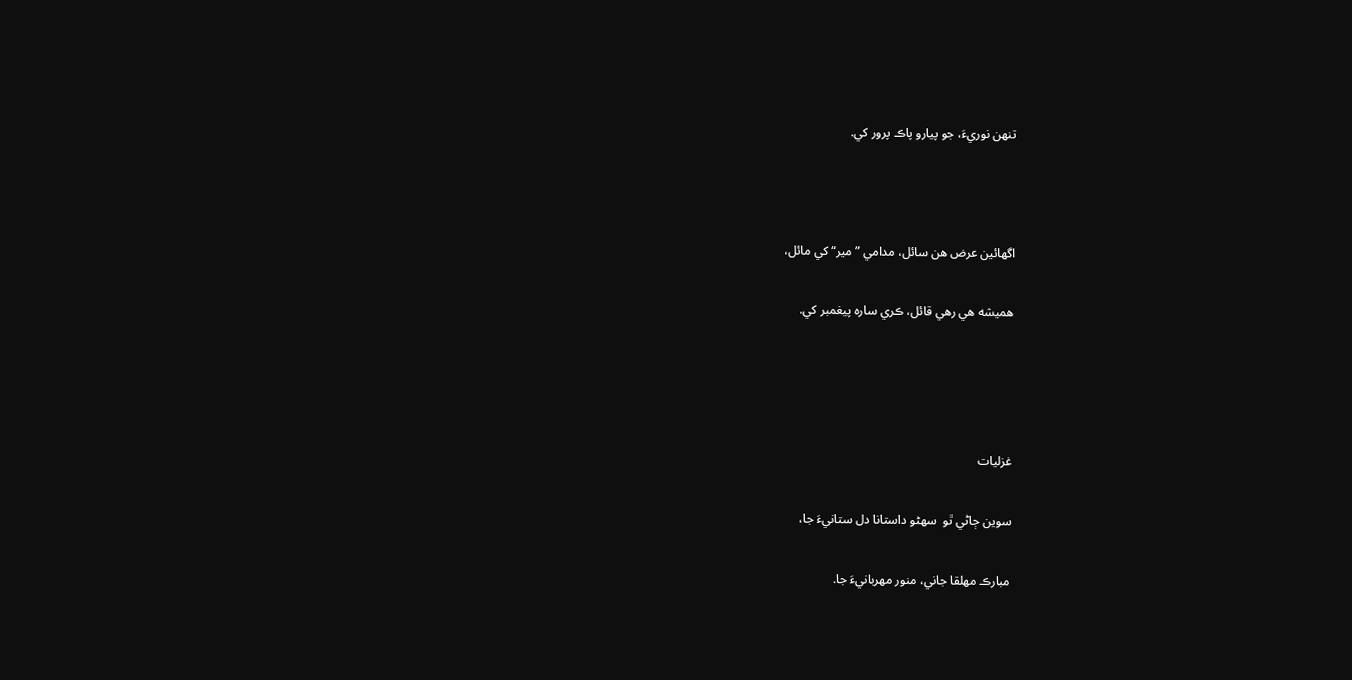تنهن نوريءَ، جو پيارو پاڪ پرور کي.



اگهائين عرض هن سائل، مدامي ”مير“ کي مائل،

هميشه هي رهي قائل، ڪري ساره پيغمبر کي.




غزليات

سوين ڄاڻي ٿو  سهڻو داستانا دل ستانيءَ جا،

مبارڪ مهلقا جاني، منور مهربانيءَ جا.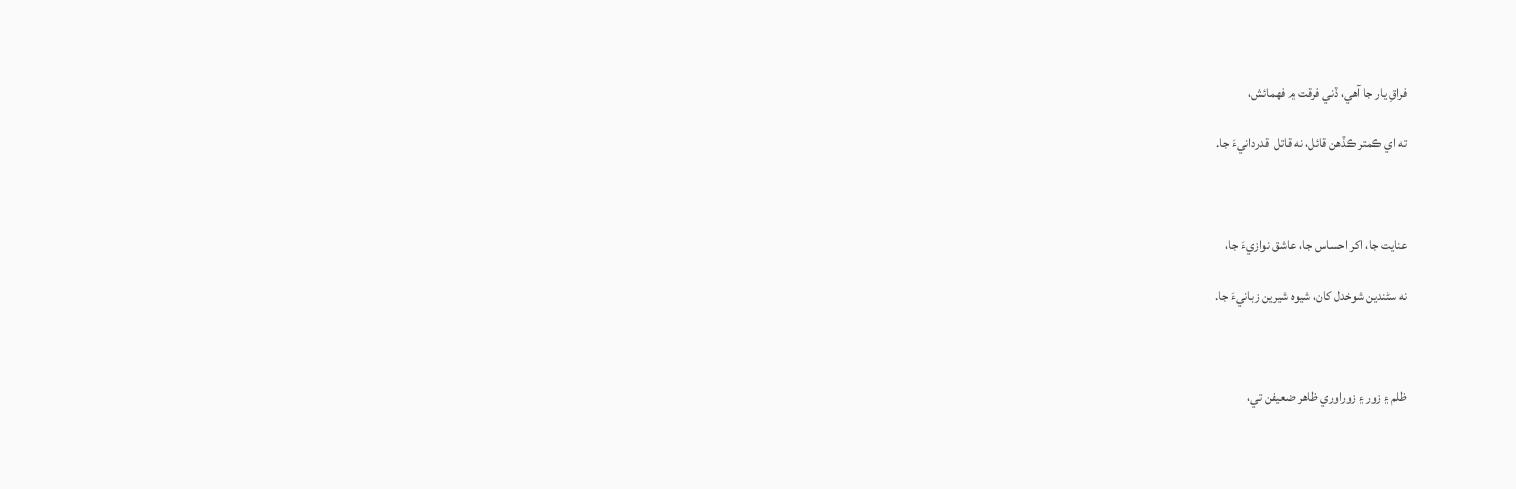فراقِ يار جا آهي، ڏني فرقت ۾ فهمائش،

ته اي ڪمتر ڪڏهن قائل، نه قاتل  قدردانيءَ جا.



عنايت جا، اکر احساس جا، عاشق نوازيءَ جا،

نه سڻندين شوخدل کان، شيوه شيرين زبانيءَ جا.



ظلم ۽ زور ۽ زوراوري ظاهر ضعيفن تي،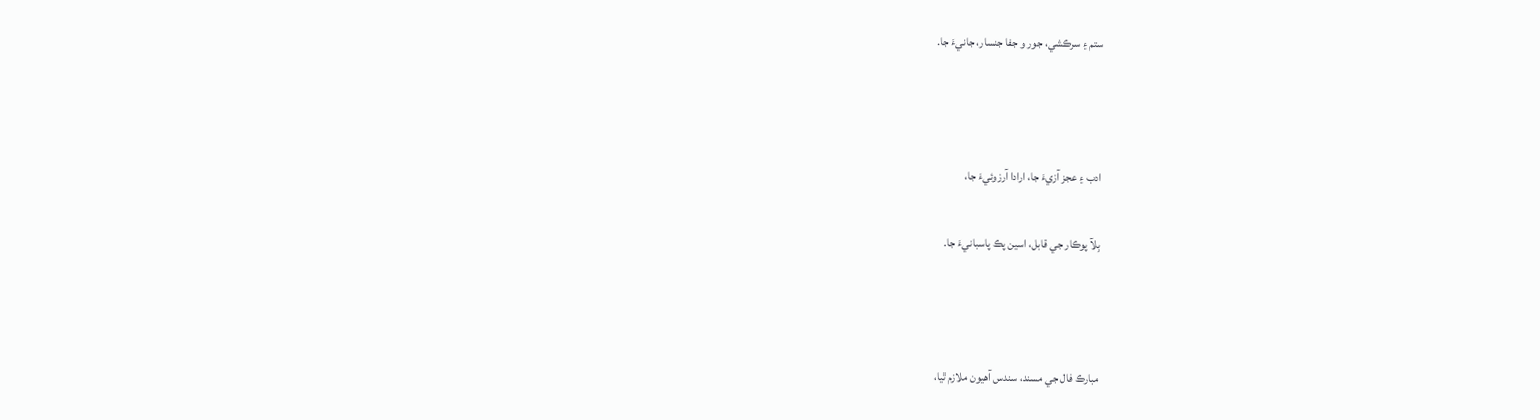ستم ۽ سرڪشي، جور و جفا جنسار، جانيءَ جا.



ادب ۽ عجز آزيءَ جا، ارادا آرزوئيءَ جا،

بِلآ پوڪار جي قابل، اسين پڪ پاسبانيءَ جا.



مبارڪ فال جي مسند، سندس آهيون ملازم ٿيا،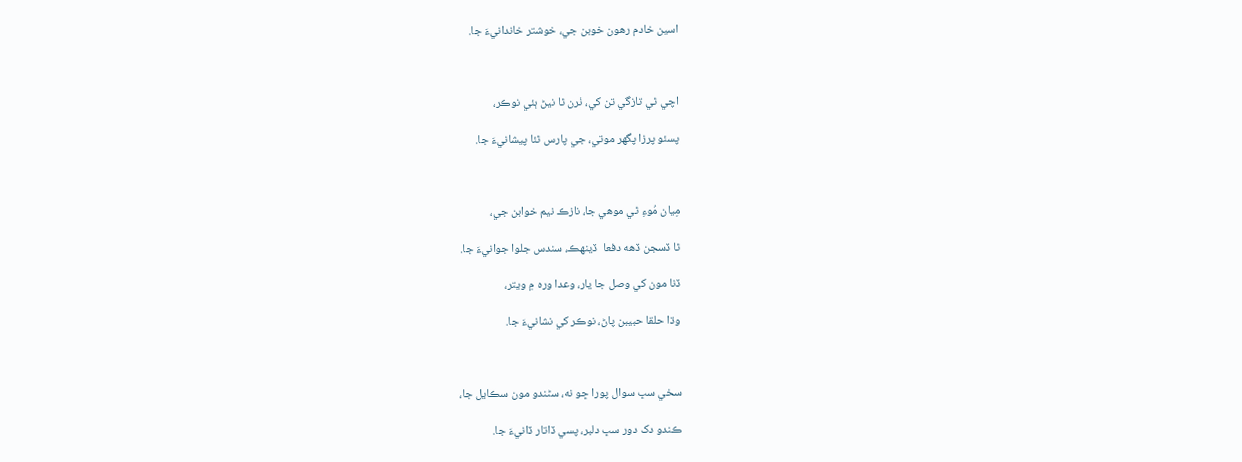اسين خادم رهون خوبن جي، خوشتر خاندانيءَ جا.



اچي ٿي تازگي تن کي، ٺرن ٿا نيڻ ٻئي نوڪر،

پسئو پرزا پگهر موتي، جي پارس ٿئا پيشانيءَ جا.



مِيان مُوءِ ٿي موهي جا، نازڪ نيم خوابن جي،

ٿا ڏسجن ڏهه دفعا  ڏينهڪ، سندس جلوا جوانيءَ جا.

ڏنا مون کي وصل جا يار، وعدا وره ۾ ويتر،

وڌا حلقا حبيبن پاڻ، نوڪر کي نشانيءَ جا.



سخي سڀ سوال پورا ڇو نه، سڻندو مون سڪايل جا،

ڪندو دک دور سڀ دلبر، پسي ڏاتار ڏانيءَ جا.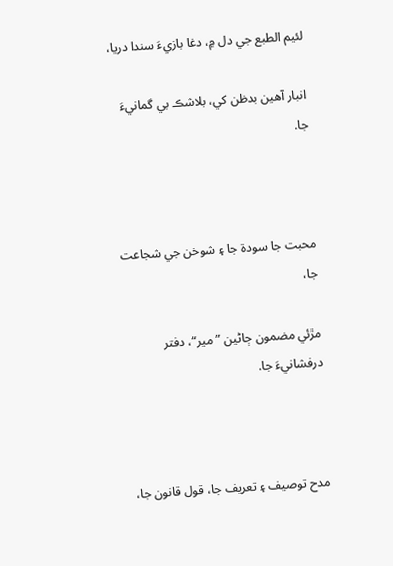لئيم الطبع جي دل ۾، دغا بازيءَ سندا دريا،

انبار آهين بدظن کي، بلاشڪ بي گمانيءَ جا.



محبت جا سودة جا ۽ شوخن جي شجاعت جا،

مڙئي مضمون ڄاڻين ”مير“، دفتر درفشانيءَ جا.



مدح توصيف ۽ تعريف جا، قول قانون جا،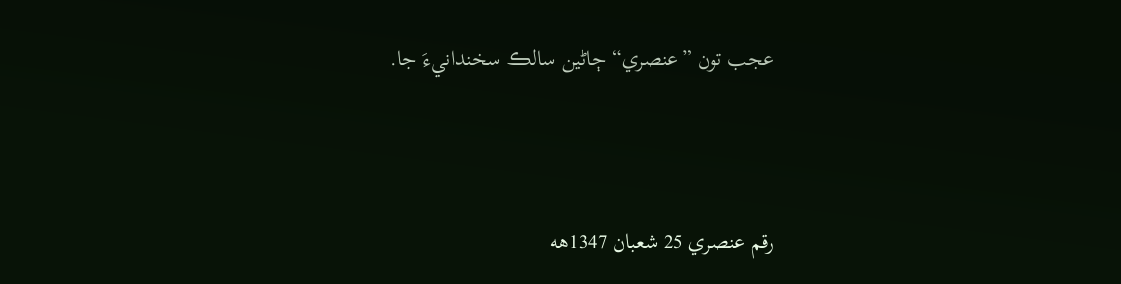عجب تون ”عنصري“ ڄاڻين سالڪ سخندانيءَ جا.



رقم عنصري 25 شعبان 1347هه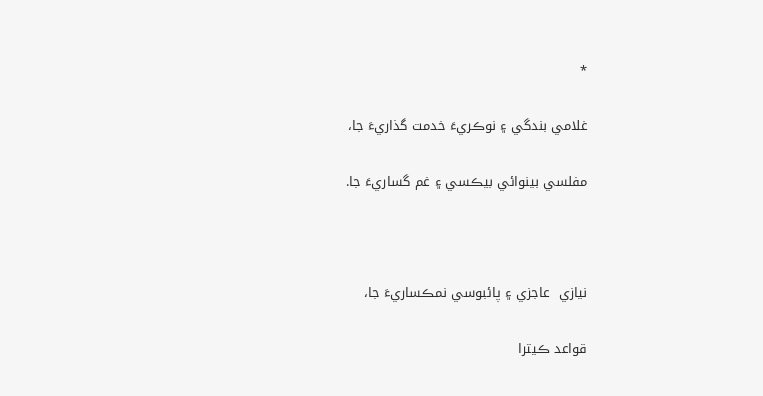*

غلامي بندگي ۽ نوڪريءَ خدمت گذاريءَ جا،

مفلسي بينوائي بيڪسي ۽ غم گساريءَ جا.



نيازي  عاجزي ۽ پائبوسي نمڪساريءَ جا،

قواعد ڪيترا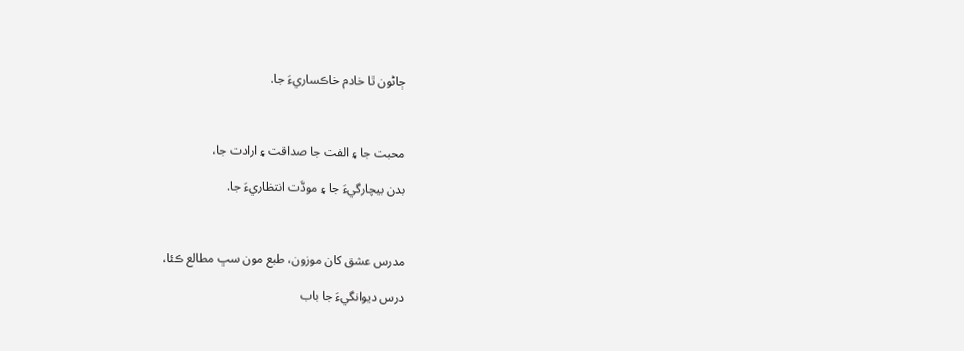ڄاڻون ٿا خادم خاڪساريءَ جا.



محبت جا ۽ الفت جا صداقت ۽ ارادت جا،

بدن بيچارگيءَ جا ۽ مودَّت انتظاريءَ جا.



مدرس عشق کان موزون، طبع مون سڀ مطالع ڪئا،

درس ديوانگيءَ جا باب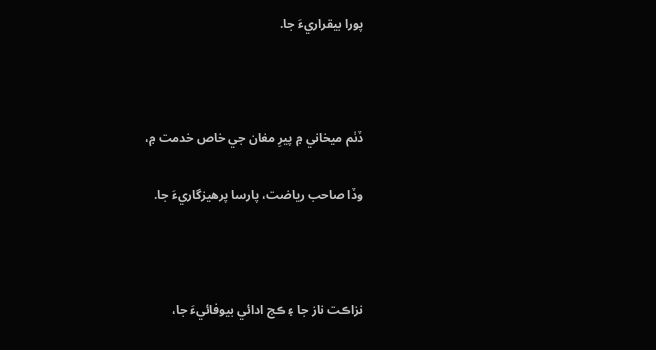پورا بيقراريءَ جا.



ڏٺم ميخاني ۾ پيرِ مغان جي خاص خدمت ۾،

وڏا صاحب رياضت، پارسا پرهيزگاريءَ جا.



نزاڪت ناز جا ۽ ڪج ادائي بيوفائيءَ جا،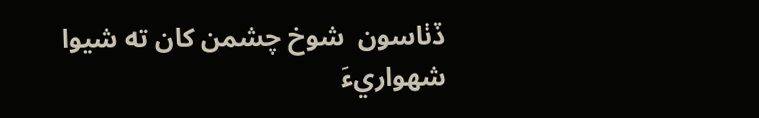ڏٺاسون  شوخ چشمن کان ته شيوا شهواريءَ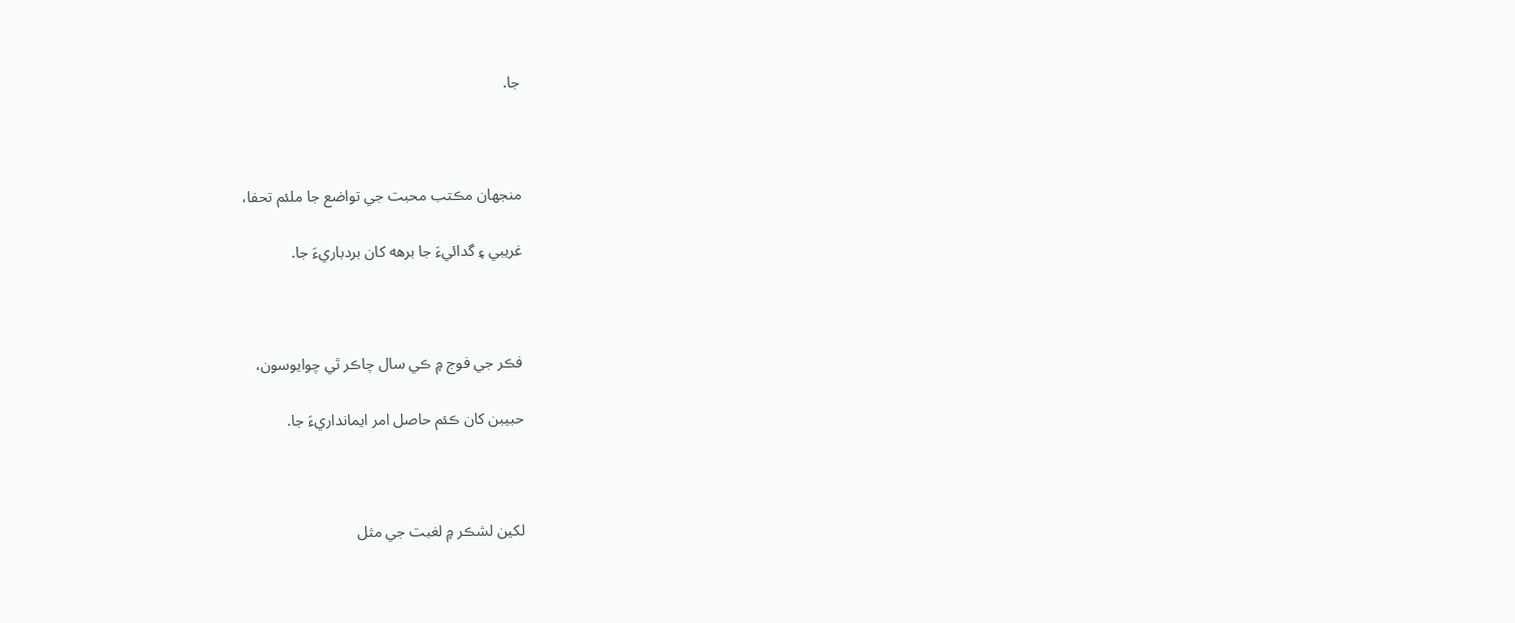جا.



منجهان مڪتب محبت جي تواضع جا ملئم تحفا،

غريبي ۽ گدائيءَ جا برهه کان بردباريءَ جا.



فڪر جي فوج ۾ ڪي سال چاڪر ٿي چوايوسون،

حبيبن کان ڪئم حاصل امر ايمانداريءَ جا.



لکين لشڪر ۾ لغبت جي مثل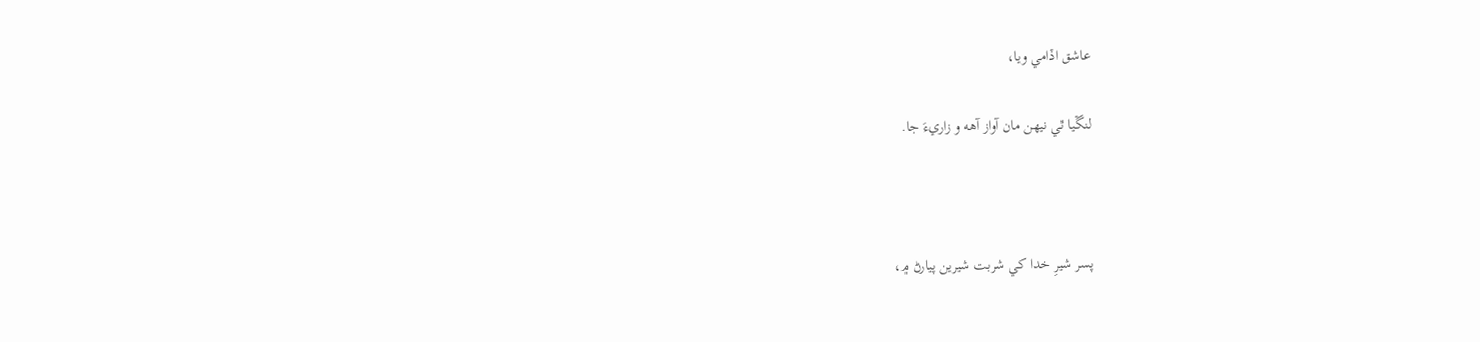عاشق اڏامي ويا،

لنڱيا ٿي نيهن مان آواز آهه و زاريءَ جا.



پسر شيرِ خدا کي شربت شيرين پيارڻ ۾،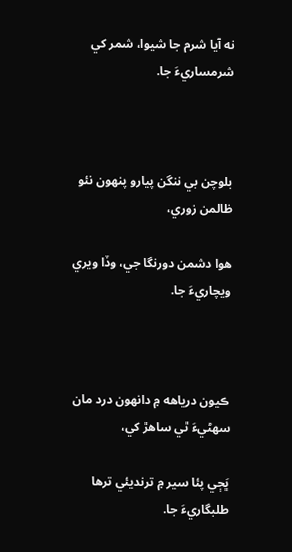نه آيا شرم جا شيوا، شمر کي شرمساريءَ جا.



بلوچن بي ننگن پيارو پنهون نئو ظالمن زوري،

هوا دشمن دورنگا جي، وڏا ويري ويچاريءَ جا.



ڪيون درياهه ۾ دانهون درد مان سهڻيءَ ٿي ساهڙ کي،

ڀَڄي پئا سير ۾ ترنديئي ترها طلبگاريءَ جا.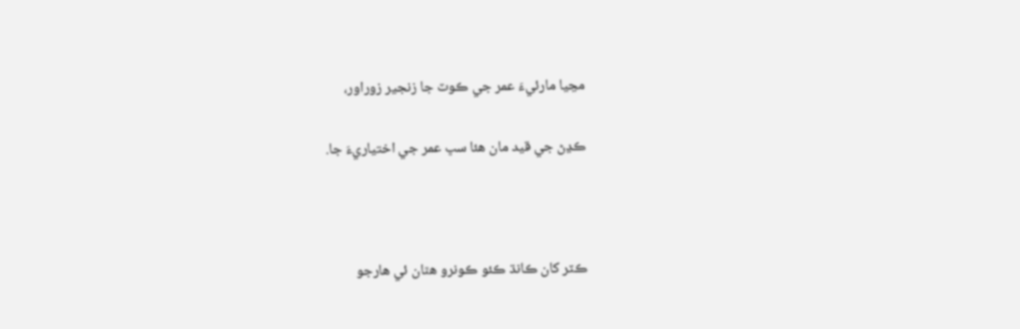مڃيا مارئيءَ عمر جي ڪوٽ جا زنجير زوراور،

ڪڍڻ جي قيد مان هئا سڀ عمر جي اختياريءَ جا.



ڪٽر کان ڪانڌ ڪئو ڪونرو هٿان ئي هارجو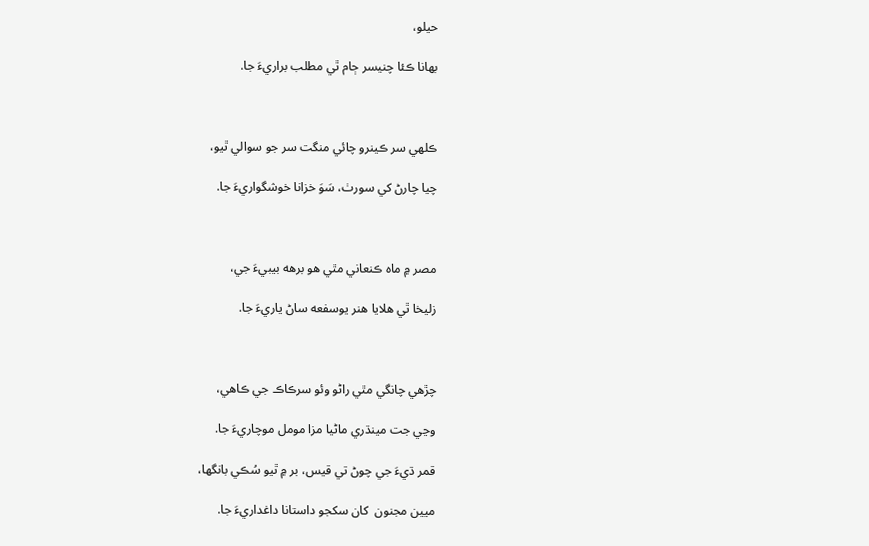حيلو،

بهانا ڪئا چنيسر ڄام ٿي مطلب براريءَ جا.



ڪلهي سر ڪينرو چائي منگت سر جو سوالي ٿيو،

چيا چارڻ کي سورٺ، سَوَ خزانا خوشگواريءَ جا.



مصر ۾ ماه ڪنعاني مٿي هو برهه بيبيءَ جي،

زليخا ٿي هلايا هنر يوسفعه ساڻ ياريءَ جا.



چڙهي چانگي مٿي راڻو وئو سرڪاڪ جي ڪاهي،

وڃي جت مينڌري ماڻيا مزا مومل موچاريءَ جا.

قمر ڌيءَ جي چوڻ تي قيس، بر ۾ ٿيو سُڪي بانگها،

ميين مجنون  کان سکجو داستانا داغداريءَ جا.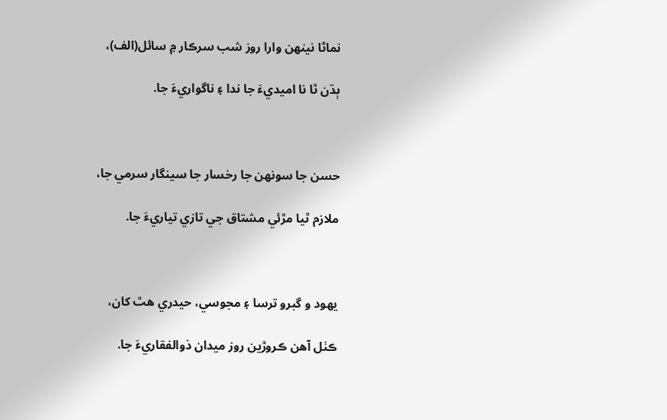نماڻا نينهن وارا روز شب سرڪار ۾ سائل(الف)،

ٻڌن ٿا نا اميديءَ جا ندا ۽ ناگواريءَ جا.



حسن جا سونهن جا رخسار جا سينگار سرمي جا،

ملازم ٿيا مڙئي مشتاق جي تازي تياريءَ جا.



يهود و گبرو ترسا ۽ مجوسي، حيدري هٿ کان،

ڪٺل آهن ڪروڙين روز ميدان ذوالفقاريءَ جا.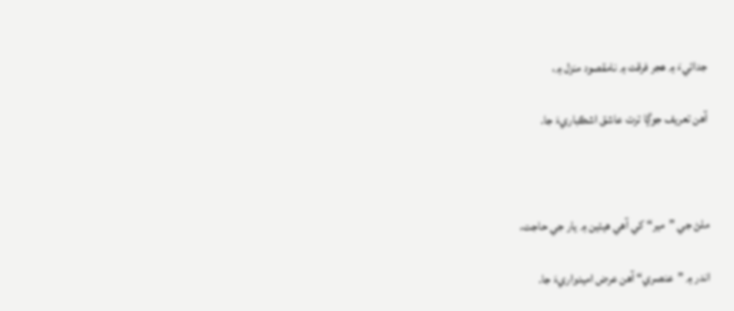جدائيءَ ۾ هجر فرقت ۾ نامقصود منزل ۾،

آهن تعريف جوڳا ترت عاشق اشڪباريءَ جا.



ملڻ جي ”مير“ کي آهي هيئين ۾ يار جي حاجت،

اندر ۾ ”عنصري“ آهن عرض اميدواريءَ جا.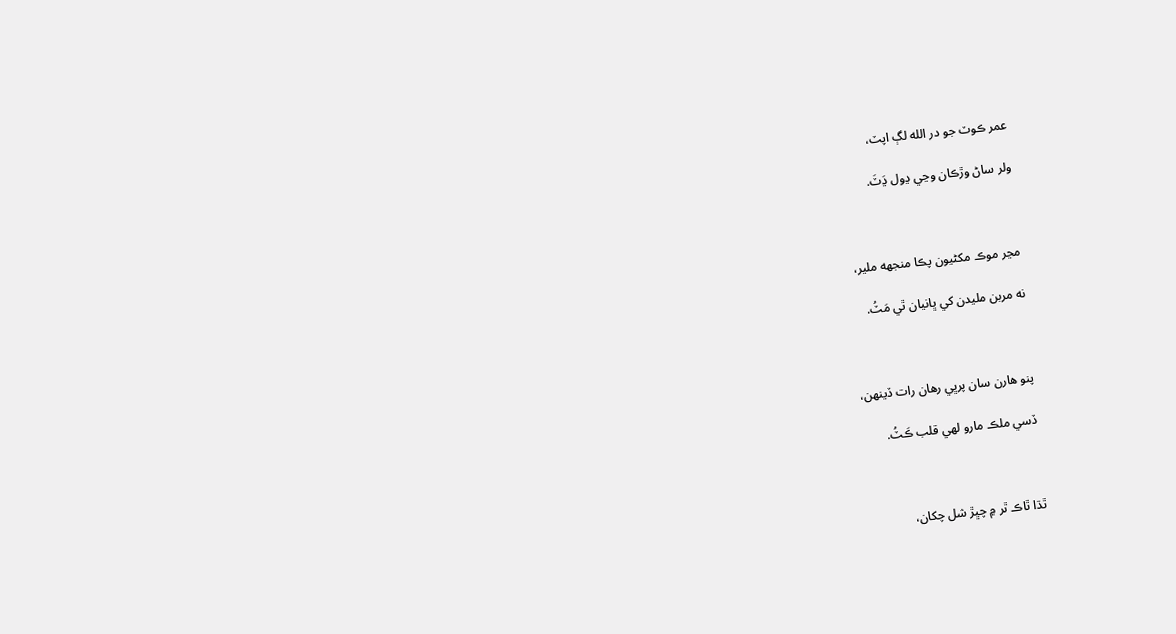عمر ڪوٽ جو در الله لڳ اپٽ،

ولر ساڻ وڙڪان وڃي ڍول ڍَٽَ.



مڃر موڪ مکڻيون پڪا منجهه ملير،

نه مربن مليدن کي ڀانيان ٿي مَٽُ.



پنو هارن سان پرڀي رهان رات ڏينهن،

ڏسي ملڪ مارو لهي قلب ڪَٽُ.



ٿڌا ٿاڪ ٿر ۾ چڀڙ شل چکان،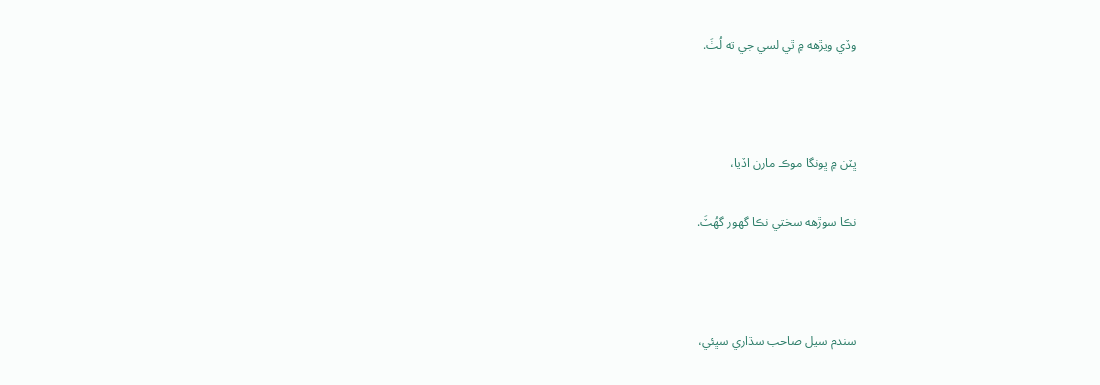وڏي ويڙهه ۾ ٿي لسي جي ته لُٺَ.



ڀٽن ۾ ڀونگا موڪ مارن اڏيا،

نڪا سوڙهه سختي نڪا گهور گهُٽَ.



سندم سيل صاحب سڌاري سڀئي،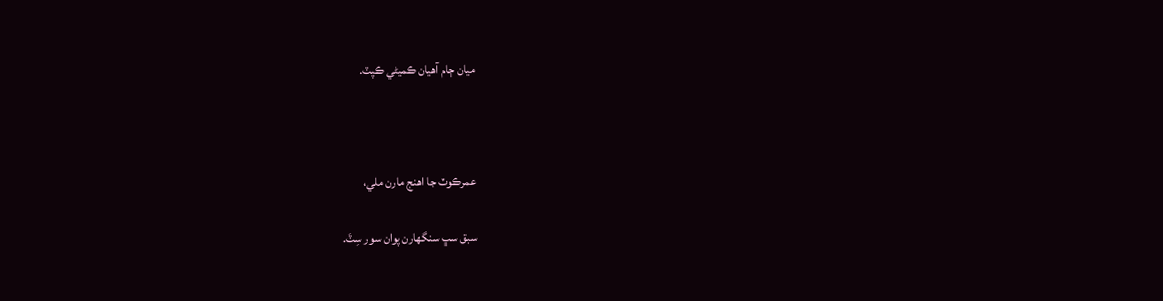ميان ڄام آهيان ڪميڻي ڪپٽ.



عمرڪوٽ جا اهنج مارن ملي،

سبق سڀ سنگهارن پوان سور سِٽَ.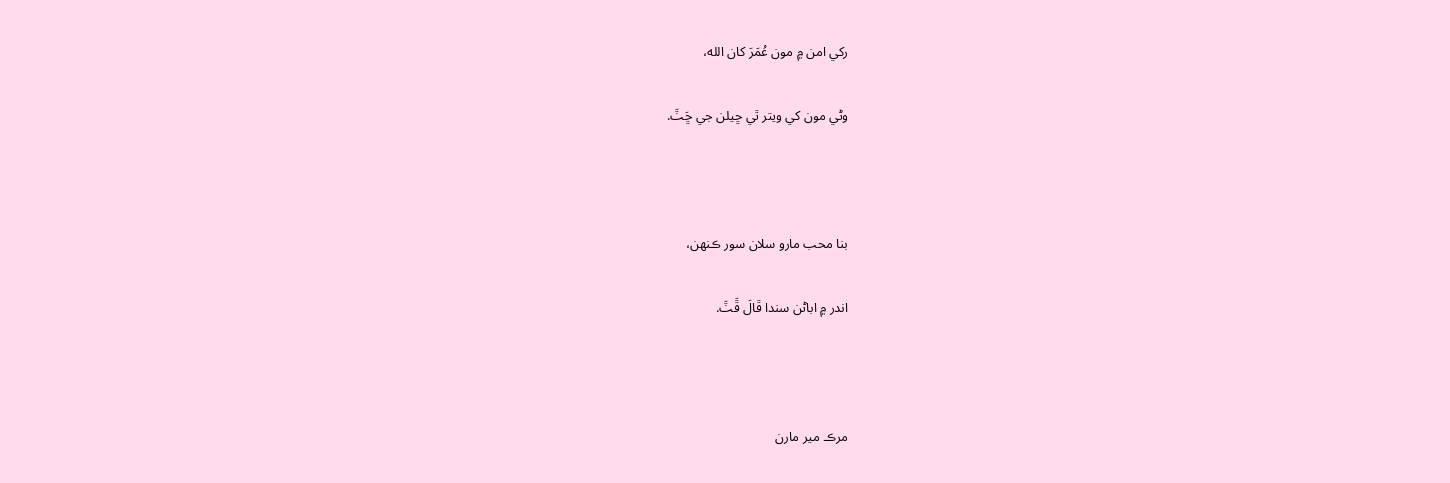رکي امن ۾ مون عُمَرَ کان الله،

وڻي مون کي ويتر ٿي ڇيلن جي ڇَٽَ.



بنا محب مارو سلان سور ڪنهن،

اندر ۾ اباڻن سندا ڦالَ ڦَٽَ.



مرڪ مير مارن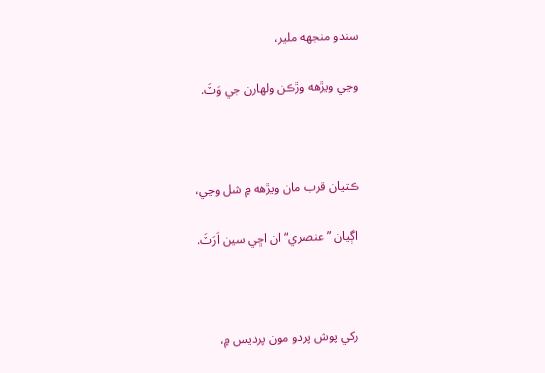سندو منجهه ملير،

وڃي ويڙهه وڙڪن ولهارن جي وَٽَ.



ڪتيان قرب مان ويڙهه ۾ شل وڃي،

اڳيان ”عنصري“ ان اڇي سين اَرَٽَ.



رکي پوش پردو مون پرديس ۾،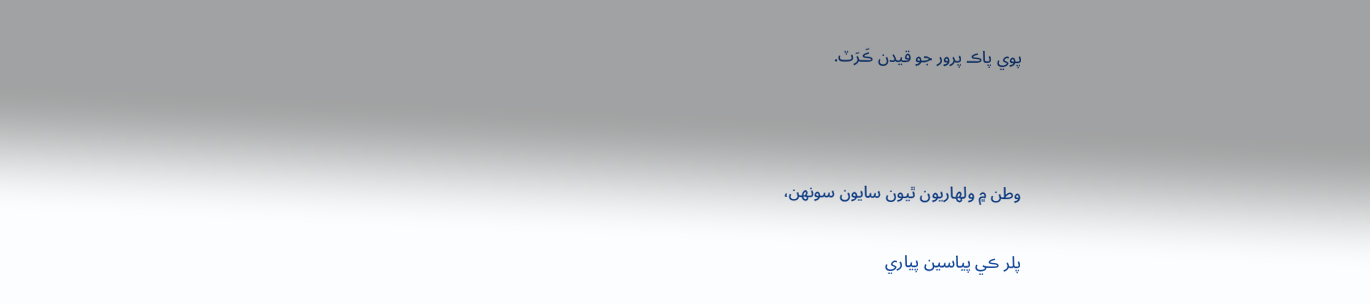پوي پاڪ پرور جو قيدن ڪَرَٽ.



وطن ۾ ولهاريون ٿيون سايون سونهن،

پلر ڪي پياسين پياري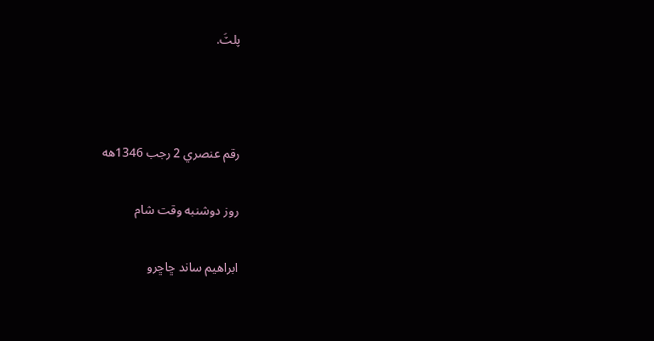پلٽَ.



رقم عنصري 2 رجب 1346هه

روز دوشنبه وقت شام

ابراهيم ساند ڇاڇرو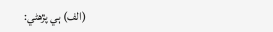(الف) ٻي پڙهڻي: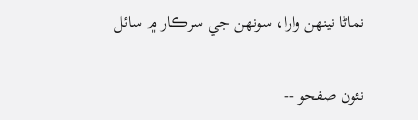نماڻا نينھن وارا، سونھن جي سرڪار ۾ سائل

نئون صفحو --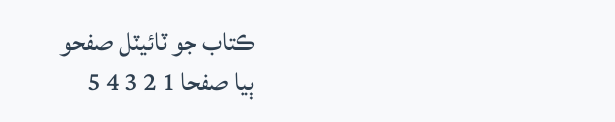ڪتاب جو ٽائيٽل صفحو
ٻيا صفحا 1 2 3 4 5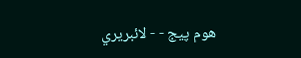هوم پيج - - لائبريري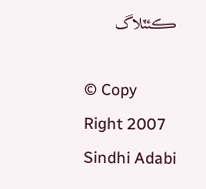ڪئٽلاگ

© Copy Right 2007
Sindhi Adabi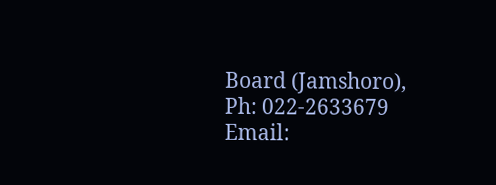Board (Jamshoro),
Ph: 022-2633679 Email: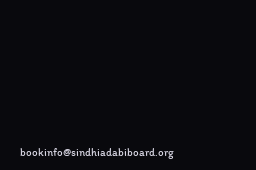bookinfo@sindhiadabiboard.org